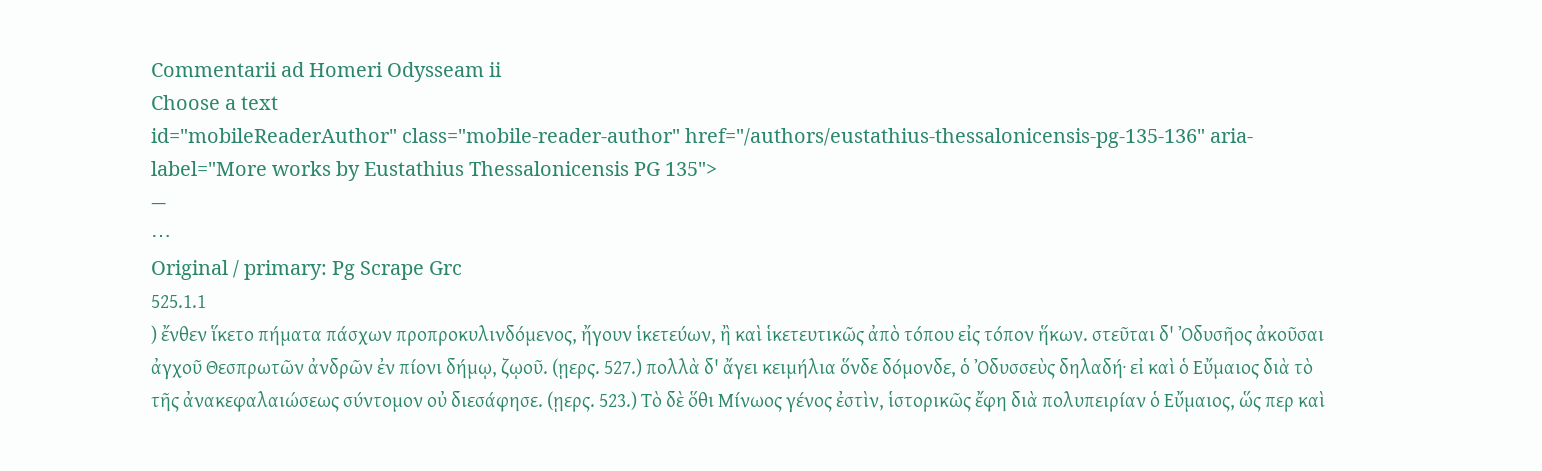Commentarii ad Homeri Odysseam ii
Choose a text
id="mobileReaderAuthor" class="mobile-reader-author" href="/authors/eustathius-thessalonicensis-pg-135-136" aria-label="More works by Eustathius Thessalonicensis PG 135">
—
⋯
Original / primary: Pg Scrape Grc
525.1.1
) ἔνθεν ἵκετο πήματα πάσχων προπροκυλινδόμενος, ἤγουν ἱκετεύων, ἢ καὶ ἱκετευτικῶς ἀπὸ τόπου εἰς τόπον ἥκων. στεῦται δ' Ὀδυσῆος ἀκοῦσαι ἀγχοῦ Θεσπρωτῶν ἀνδρῶν ἐν πίονι δήμῳ, ζῳοῦ. (ῃερς. 527.) πολλὰ δ' ἄγει κειμήλια ὅνδε δόμονδε, ὁ Ὀδυσσεὺς δηλαδή· εἰ καὶ ὁ Εὔμαιος διὰ τὸ τῆς ἀνακεφαλαιώσεως σύντομον οὐ διεσάφησε. (ῃερς. 523.) Τὸ δὲ ὅθι Μίνωος γένος ἐστὶν, ἱστορικῶς ἔφη διὰ πολυπειρίαν ὁ Εὔμαιος, ὥς περ καὶ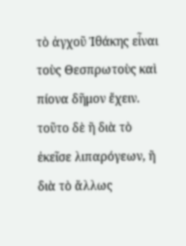τὸ ἀγχοῦ Ἰθάκης εἶναι τοὺς Θεσπρωτοὺς καὶ πίονα δῆμον ἔχειν. τοῦτο δὲ ἢ διὰ τὸ ἐκεῖσε λιπαρόγεων, ἢ διὰ τὸ ἄλλως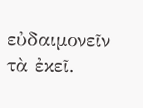εὐδαιμονεῖν τὰ ἐκεῖ.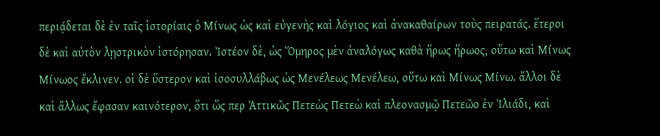περιᾴδεται δὲ ἐν ταῖς ἱστορίαις ὁ Μίνως ὡς καὶ εὐγενὴς καὶ λόγιος καὶ ἀνακαθαίρων τοὺς πειρατάς. ἕτεροι δὲ καὶ αὐτὸν λῃστρικὸν ἱστόρησαν. Ἰστέον δὲ, ὡς Ὅμηρος μὲν ἀναλόγως καθὰ ἥρως ἥρωος, οὕτω καὶ Μίνως Μίνωος ἔκλινεν. οἱ δὲ ὕστερον καὶ ἰσοσυλλάβως ὡς Μενέλεως Μενέλεω, οὕτω καὶ Μίνως Μίνω. ἄλλοι δὲ καὶ ἄλλως ἔφασαν καινότερον, ὅτι ὥς περ Ἀττικῶς Πετεὼς Πετεὼ καὶ πλεονασμῷ Πετεῶο ἐν Ἰλιάδι, καὶ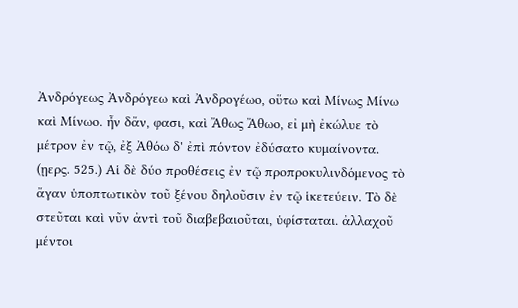Ἀνδρόγεως Ἀνδρόγεω καὶ Ἀνδρογέωο, οὕτω καὶ Μίνως Μίνω καὶ Μίνωο. ἦν δἄν, φασι, καὶ Ἄθως Ἄθωο, εἰ μὴ ἐκώλυε τὸ μέτρον ἐν τῷ, ἐξ Ἀθόω δ' ἐπὶ πόντον ἐδύσατο κυμαίνοντα. (ῃερς. 525.) Αἱ δὲ δύο προθέσεις ἐν τῷ προπροκυλινδόμενος τὸ ἄγαν ὑποπτωτικὸν τοῦ ξένου δηλοῦσιν ἐν τῷ ἱκετεύειν. Τὸ δὲ στεῦται καὶ νῦν ἀντὶ τοῦ διαβεβαιοῦται, ὑφίσταται. ἀλλαχοῦ μέντοι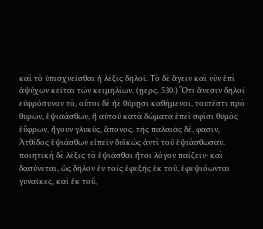καὶ τὸ ὑπισχνεῖσθαι ἡ λέξις δηλοῖ. Τὸ δὲ ἄγειν καὶ νῦν ἐπὶ ἀψύχων κεῖται τῶν κειμηλίων. (ῃερς. 530.) Ὅτι ἄνεσιν δηλοῖ εὐφρόσυνον τὸ, οὗτοι δὲ ἠὲ θύρῃσι καθήμενοι, τουτέστι πρὸ θυρῶν, ἑψιαάσθων, ἢ αὐτοῦ κατὰ δώματα ἐπεὶ σφίσι θυμὸς ἐΰφρων, ἤγουν γλυκὺς, ἄπονος. τῆς παλαιᾶς δέ, φασιν, Ἀτθίδος ἑψιάσθων εἰπεῖν δυϊκῶς ἀντὶ τοῦ ἑψιάσθωσαν. ποιητικὴ δὲ λέξις τὸ ἑψιᾶσθαι ἤτοι λόγον παίζειν· καὶ δασύνεται, ὡς δῆλον ἐν τοῖς ἐφεξῆς ἐκ τοῦ, ἐφεψιόωνται γυναῖκες, καὶ ἐκ τοῦ,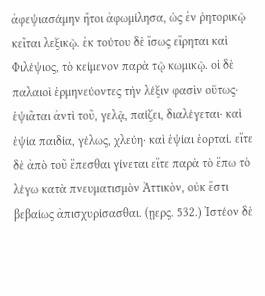ἀφεψιασάμην ἤτοι ἀφωμίλησα, ὡς ἐν ῥητορικῷ κεῖται λεξικῷ. ἐκ τούτου δὲ ἴσως εἴρηται καὶ Φιλέψιος, τὸ κείμενον παρὰ τῷ κωμικῷ. οἱ δὲ παλαιοὶ ἑρμηνεύοντες τὴν λέξιν φασὶν οὕτως· ἑψιᾶται ἀντὶ τοῦ, γελᾷ, παίζει, διαλέγεται· καὶ ἑψία παιδία, γέλως, χλεύη· καὶ ἑψίαι ἑορταί. εἴτε δὲ ἀπὸ τοῦ ἕπεσθαι γίνεται εἴτε παρὰ τὸ ἕπω τὸ λέγω κατὰ πνευματισμὸν Ἀττικὸν, οὐκ ἔστι βεβαίως ἀπισχυρίσασθαι. (ῃερς. 532.) Ἰστέον δὲ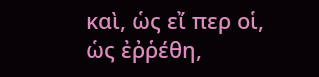καὶ, ὡς εἴ περ οἱ, ὡς ἐῤῥέθη,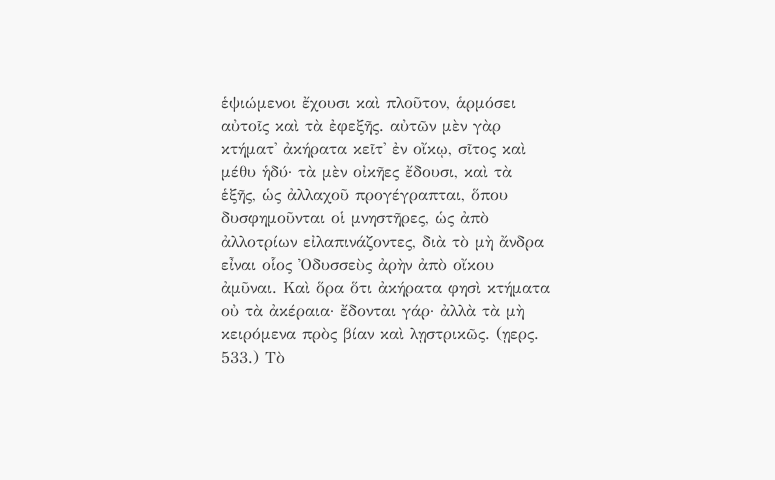ἑψιώμενοι ἔχουσι καὶ πλοῦτον, ἁρμόσει αὐτοῖς καὶ τὰ ἐφεξῆς. αὐτῶν μὲν γὰρ κτήματ' ἀκήρατα κεῖτ' ἐν οἴκῳ, σῖτος καὶ μέθυ ἡδύ· τὰ μὲν οἰκῆες ἔδουσι, καὶ τὰ ἑξῆς, ὡς ἀλλαχοῦ προγέγραπται, ὅπου δυσφημοῦνται οἱ μνηστῆρες, ὡς ἀπὸ ἀλλοτρίων εἰλαπινάζοντες, διὰ τὸ μὴ ἄνδρα εἶναι οἷος Ὀδυσσεὺς ἀρὴν ἀπὸ οἴκου ἀμῦναι. Καὶ ὅρα ὅτι ἀκήρατα φησὶ κτήματα οὐ τὰ ἀκέραια· ἔδονται γάρ· ἀλλὰ τὰ μὴ κειρόμενα πρὸς βίαν καὶ λῃστρικῶς. (ῃερς. 533.) Τὸ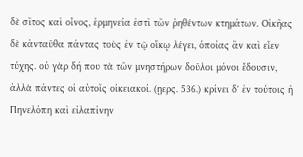δὲ σῖτος καὶ οἶνος, ἑρμηνεία ἐστὶ τῶν ῥηθέντων κτημάτων. Οἰκῆας δὲ κἀνταῦθα πάντας τοὺς ἐν τῷ οἴκῳ λέγει, ὁποίας ἂν καὶ εἶεν τύχης. οὐ γὰρ δή που τὰ τῶν μνηστήρων δοῦλοι μόνοι ἔδουσιν, ἀλλὰ πάντες οἱ αὐτοῖς οἰκειακοί. (ῃερς. 536.) κρίνει δ' ἐν τούτοις ἡ Πηνελόπη καὶ εἰλαπίνην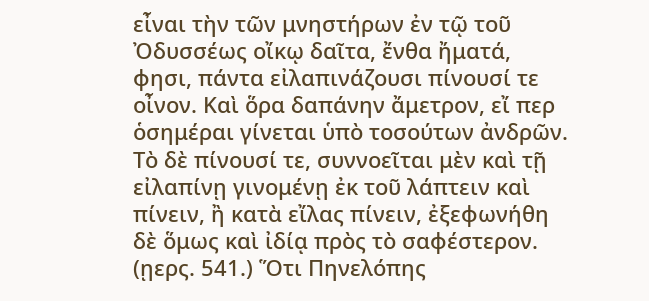εἶναι τὴν τῶν μνηστήρων ἐν τῷ τοῦ Ὀδυσσέως οἴκῳ δαῖτα, ἔνθα ἤματά, φησι, πάντα εἰλαπινάζουσι πίνουσί τε οἶνον. Καὶ ὅρα δαπάνην ἄμετρον, εἴ περ ὁσημέραι γίνεται ὑπὸ τοσούτων ἀνδρῶν. Τὸ δὲ πίνουσί τε, συννοεῖται μὲν καὶ τῇ εἰλαπίνῃ γινομένῃ ἐκ τοῦ λάπτειν καὶ πίνειν, ἢ κατὰ εἴλας πίνειν, ἐξεφωνήθη δὲ ὅμως καὶ ἰδίᾳ πρὸς τὸ σαφέστερον. (ῃερς. 541.) Ὅτι Πηνελόπης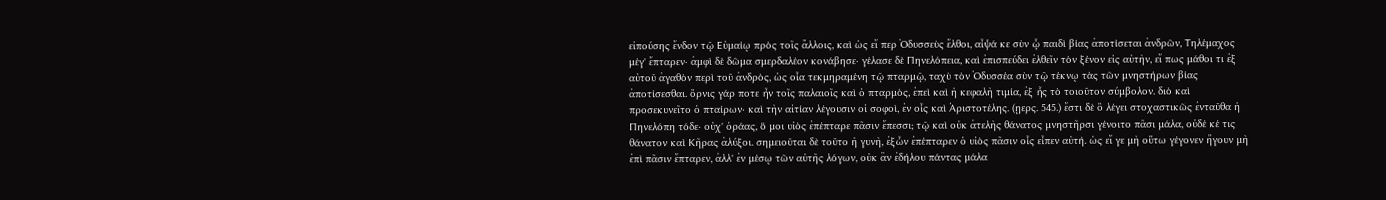εἰπούσης ἔνδον τῷ Εὐμαίῳ πρὸς τοῖς ἄλλοις, καὶ ὡς εἴ περ Ὀδυσσεὺς ἔλθοι, αἶψά κε σὺν ᾧ παιδὶ βίας ἀποτίσεται ἀνδρῶν, Τηλέμαχος μέγ' ἔπταρεν· ἀμφὶ δὲ δῶμα σμερδαλέον κονάβησε· γέλασε δὲ Πηνελόπεια, καὶ ἐπισπεύδει ἐλθεῖν τὸν ξένον εἰς αὐτὴν, εἴ πως μάθοι τι ἐξ αὐτοῦ ἀγαθὸν περὶ τοῦ ἀνδρὸς, ὡς οἷα τεκμηραμένη τῷ πταρμῷ, ταχὺ τὸν Ὀδυσσέα σὺν τῷ τέκνῳ τὰς τῶν μνηστήρων βίας ἀποτίσεσθαι. ὄρνις γάρ ποτε ἦν τοῖς παλαιοῖς καὶ ὁ πταρμὸς, ἐπεὶ καὶ ἡ κεφαλὴ τιμία, ἐξ ἧς τὸ τοιοῦτον σύμβολον. διὸ καὶ προσεκυνεῖτο ὁ πταίρων· καὶ τὴν αἰτίαν λέγουσιν οἱ σοφοὶ, ἐν οἷς καὶ Ἀριστοτέλης. (ῃερς. 545.) ἔστι δὲ ὃ λέγει στοχαστικῶς ἐνταῦθα ἡ Πηνελόπη τόδε· οὐχ' ὁράας, ὅ μοι υἱὸς ἐπέπταρε πᾶσιν ἔπεσσι; τῷ καὶ οὐκ ἀτελὴς θάνατος μνηστῆρσι γένοιτο πᾶσι μάλα, οὐδέ κέ τις θάνατον καὶ Κῆρας ἀλύξοι. σημειοῦται δὲ τοῦτο ἡ γυνὴ, ἐξὧν ἐπέπταρεν ὁ υἱὸς πᾶσιν οἷς εἶπεν αὐτή. ὡς εἴ γε μὴ οὕτω γέγονεν ἤγουν μὴ ἐπὶ πᾶσιν ἔπταρεν, ἀλλ' ἐν μέσῳ τῶν αὐτῆς λόγων, οὐκ ἂν ἐδήλου πάντας μάλα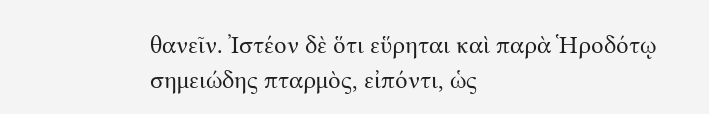θανεῖν. Ἰστέον δὲ ὅτι εὕρηται καὶ παρὰ Ἡροδότῳ σημειώδης πταρμὸς, εἰπόντι, ὡς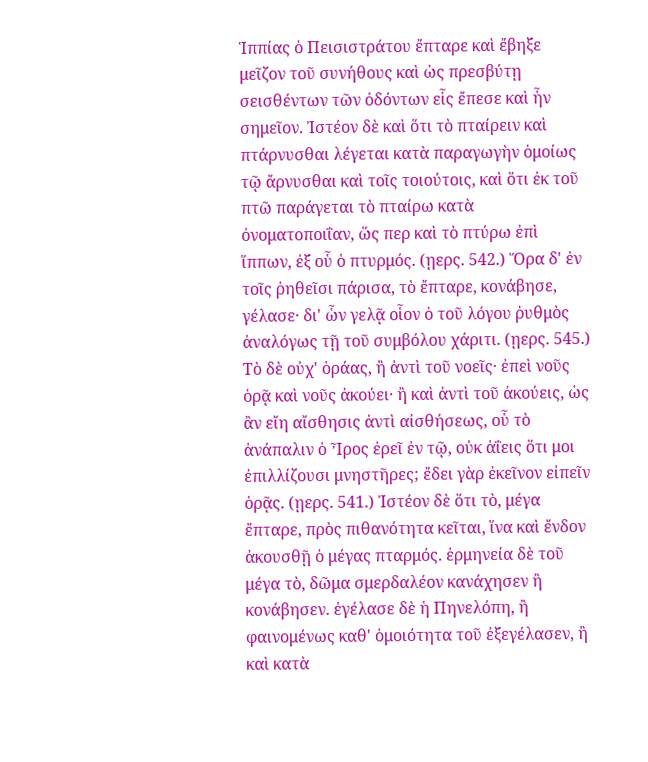Ἱππίας ὁ Πεισιστράτου ἔπταρε καὶ ἔβηξε μεῖζον τοῦ συνήθους καὶ ὡς πρεσβύτῃ σεισθέντων τῶν ὀδόντων εἷς ἔπεσε καὶ ἦν σημεῖον. Ἰστέον δὲ καὶ ὅτι τὸ πταίρειν καὶ πτάρνυσθαι λέγεται κατὰ παραγωγὴν ὁμοίως τῷ ἄρνυσθαι καὶ τοῖς τοιούτοις, καὶ ὅτι ἐκ τοῦ πτῶ παράγεται τὸ πταίρω κατὰ ὀνοματοποιΐαν, ὥς περ καὶ τὸ πτύρω ἐπὶ ἵππων, ἐξ οὗ ὁ πτυρμός. (ῃερς. 542.) Ὅρα δ' ἐν τοῖς ῥηθεῖσι πάρισα, τὸ ἔπταρε, κονάβησε, γέλασε· δι' ὧν γελᾷ οἷον ὁ τοῦ λόγου ῥυθμὸς ἀναλόγως τῇ τοῦ συμβόλου χάριτι. (ῃερς. 545.) Τὸ δὲ οὐχ' ὁράας, ἢ ἀντὶ τοῦ νοεῖς· ἐπεὶ νοῦς ὁρᾷ καὶ νοῦς ἀκούει· ἢ καὶ ἀντὶ τοῦ ἀκούεις, ὡς ἂν εἴη αἴσθησις ἀντὶ αἰσθήσεως, οὗ τὸ ἀνάπαλιν ὁ Ἶρος ἐρεῖ ἐν τῷ, οὐκ ἀΐεις ὅτι μοι ἐπιλλίζουσι μνηστῆρες; ἔδει γὰρ ἐκεῖνον εἰπεῖν ὁρᾷς. (ῃερς. 541.) Ἰστέον δὲ ὅτι τὸ, μέγα ἔπταρε, πρὸς πιθανότητα κεῖται, ἵνα καὶ ἔνδον ἀκουσθῇ ὁ μέγας πταρμός. ἑρμηνεία δὲ τοῦ μέγα τὸ, δῶμα σμερδαλέον κανάχησεν ἢ κονάβησεν. ἐγέλασε δὲ ἡ Πηνελόπη, ἢ φαινομένως καθ' ὁμοιότητα τοῦ ἐξεγέλασεν, ἢ καὶ κατὰ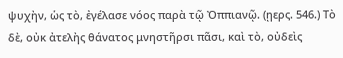ψυχὴν, ὡς τὸ, ἐγέλασε νόος παρὰ τῷ Ὀππιανῷ. (ῃερς. 546.) Τὸ δὲ, οὐκ ἀτελὴς θάνατος μνηστῆρσι πᾶσι, καὶ τὸ, οὐδεὶς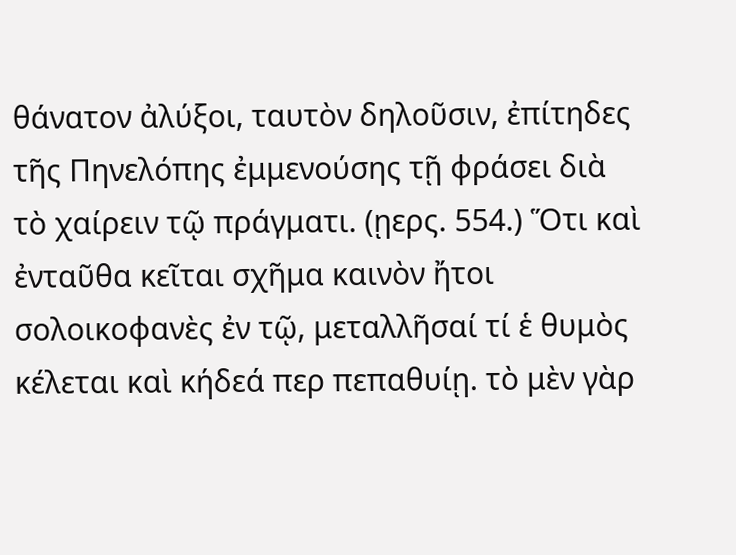θάνατον ἀλύξοι, ταυτὸν δηλοῦσιν, ἐπίτηδες τῆς Πηνελόπης ἐμμενούσης τῇ φράσει διὰ τὸ χαίρειν τῷ πράγματι. (ῃερς. 554.) Ὅτι καὶ ἐνταῦθα κεῖται σχῆμα καινὸν ἤτοι σολοικοφανὲς ἐν τῷ, μεταλλῆσαί τί ἑ θυμὸς κέλεται καὶ κήδεά περ πεπαθυίῃ. τὸ μὲν γὰρ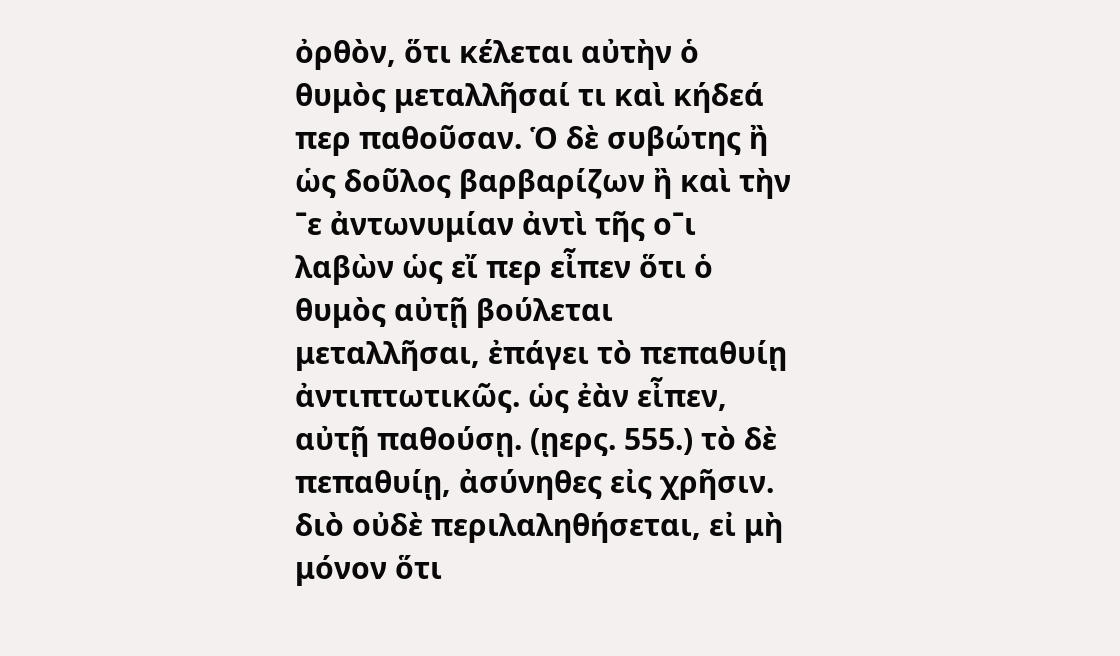ὀρθὸν, ὅτι κέλεται αὐτὴν ὁ θυμὸς μεταλλῆσαί τι καὶ κήδεά περ παθοῦσαν. Ὁ δὲ συβώτης ἢ ὡς δοῦλος βαρβαρίζων ἢ καὶ τὴν ˉε ἀντωνυμίαν ἀντὶ τῆς οˉι λαβὼν ὡς εἴ περ εἶπεν ὅτι ὁ θυμὸς αὐτῇ βούλεται μεταλλῆσαι, ἐπάγει τὸ πεπαθυίῃ ἀντιπτωτικῶς. ὡς ἐὰν εἶπεν, αὐτῇ παθούσῃ. (ῃερς. 555.) τὸ δὲ πεπαθυίῃ, ἀσύνηθες εἰς χρῆσιν. διὸ οὐδὲ περιλαληθήσεται, εἰ μὴ μόνον ὅτι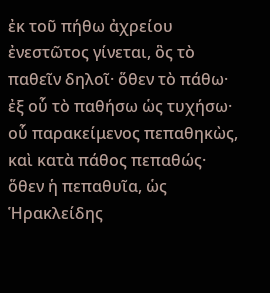ἐκ τοῦ πήθω ἀχρείου ἐνεστῶτος γίνεται, ὃς τὸ παθεῖν δηλοῖ· ὅθεν τὸ πάθω· ἐξ οὗ τὸ παθήσω ὡς τυχήσω· οὗ παρακείμενος πεπαθηκὼς, καὶ κατὰ πάθος πεπαθώς· ὅθεν ἡ πεπαθυῖα, ὡς Ἡρακλείδης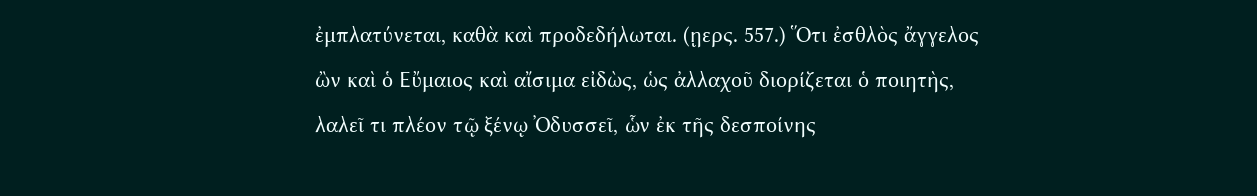ἐμπλατύνεται, καθὰ καὶ προδεδήλωται. (ῃερς. 557.) Ὅτι ἐσθλὸς ἄγγελος ὢν καὶ ὁ Εὔμαιος καὶ αἴσιμα εἰδὼς, ὡς ἀλλαχοῦ διορίζεται ὁ ποιητὴς, λαλεῖ τι πλέον τῷ ξένῳ Ὀδυσσεῖ, ὧν ἐκ τῆς δεσποίνης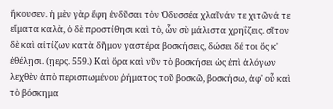ἤκουσεν. ἡ μὲν γὰρ ἔφη ἐνδῦσαι τὸν Ὀδυσσέα χλαῖνάν τε χιτῶνά τε εἵματα καλὰ, ὁ δὲ προστίθησι καὶ τὸ, ὧν σὺ μάλιστα χρηΐζεις. σῖτον δὲ καὶ αἰτίζων κατὰ δῆμον γαστέρα βοσκήσεις, δώσει δέ τοι ὅς κ' ἐθέλῃσι. (ῃερς. 559.) Καὶ ὅρα καὶ νῦν τὸ βοσκήσει ὡς ἐπὶ ἀλόγων λεχθὲν ἀπὸ περισπωμένου ῥήματος τοῦ βοσκῶ, βοσκήσω, ἀφ' οὗ καὶ τὸ βόσκημα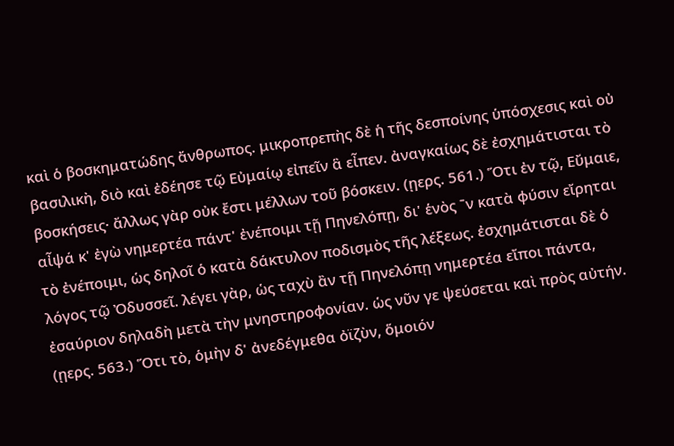καὶ ὁ βοσκηματώδης ἄνθρωπος. μικροπρεπὴς δὲ ἡ τῆς δεσποίνης ὑπόσχεσις καὶ οὐ βασιλικὴ, διὸ καὶ ἐδέησε τῷ Εὐμαίῳ εἰπεῖν ἃ εἶπεν. ἀναγκαίως δὲ ἐσχημάτισται τὸ βοσκήσεις· ἄλλως γὰρ οὐκ ἔστι μέλλων τοῦ βόσκειν. (ῃερς. 561.) Ὅτι ἐν τῷ, Εὔμαιε, αἶψά κ' ἐγὼ νημερτέα πάντ' ἐνέποιμι τῇ Πηνελόπῃ, δι' ἑνὸς ˉν κατὰ φύσιν εἴρηται τὸ ἐνέποιμι, ὡς δηλοῖ ὁ κατὰ δάκτυλον ποδισμὸς τῆς λέξεως. ἐσχημάτισται δὲ ὁ λόγος τῷ Ὀδυσσεῖ. λέγει γὰρ, ὡς ταχὺ ἂν τῇ Πηνελόπῃ νημερτέα εἴποι πάντα, ἐσαύριον δηλαδὴ μετὰ τὴν μνηστηροφονίαν. ὡς νῦν γε ψεύσεται καὶ πρὸς αὐτήν. (ῃερς. 563.) Ὅτι τὸ, ὁμὴν δ' ἀνεδέγμεθα ὀϊζὺν, ὅμοιόν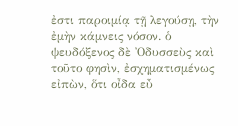ἐστι παροιμίᾳ τῇ λεγούσῃ, τὴν ἐμὴν κάμνεις νόσον. ὁ ψευδόξενος δὲ Ὀδυσσεὺς καὶ τοῦτο φησὶν, ἐσχηματισμένως εἰπὼν, ὅτι οἶδα εὖ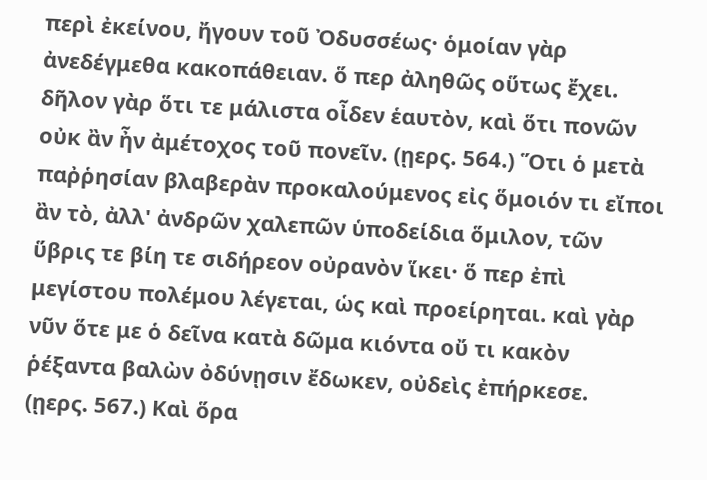περὶ ἐκείνου, ἤγουν τοῦ Ὀδυσσέως· ὁμοίαν γὰρ ἀνεδέγμεθα κακοπάθειαν. ὅ περ ἀληθῶς οὕτως ἔχει. δῆλον γὰρ ὅτι τε μάλιστα οἶδεν ἑαυτὸν, καὶ ὅτι πονῶν οὐκ ἂν ἦν ἀμέτοχος τοῦ πονεῖν. (ῃερς. 564.) Ὅτι ὁ μετὰ παῤῥησίαν βλαβερὰν προκαλούμενος εἰς ὅμοιόν τι εἴποι ἂν τὸ, ἀλλ' ἀνδρῶν χαλεπῶν ὑποδείδια ὅμιλον, τῶν ὕβρις τε βίη τε σιδήρεον οὐρανὸν ἵκει· ὅ περ ἐπὶ μεγίστου πολέμου λέγεται, ὡς καὶ προείρηται. καὶ γὰρ νῦν ὅτε με ὁ δεῖνα κατὰ δῶμα κιόντα οὔ τι κακὸν ῥέξαντα βαλὼν ὀδύνῃσιν ἔδωκεν, οὐδεὶς ἐπήρκεσε. (ῃερς. 567.) Καὶ ὅρα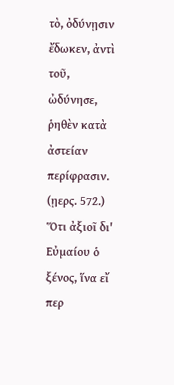τὸ, ὀδύνῃσιν ἔδωκεν, ἀντὶ τοῦ, ὠδύνησε, ῥηθὲν κατὰ ἀστείαν περίφρασιν. (ῃερς. 572.) Ὅτι ἀξιοῖ δι' Εὐμαίου ὁ ξένος, ἵνα εἴ περ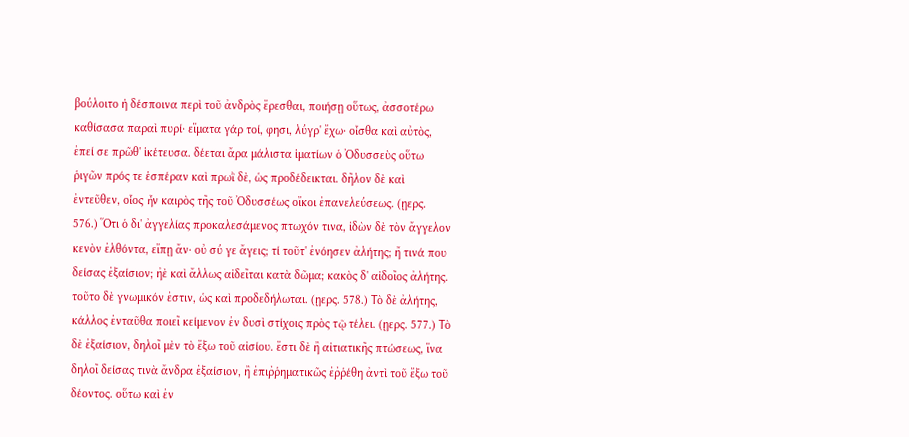βούλοιτο ἡ δέσποινα περὶ τοῦ ἀνδρὸς ἔρεσθαι, ποιήσῃ οὕτως, ἀσσοτέρω καθίσασα παραὶ πυρί· εἵματα γάρ τοί, φησι, λύγρ' ἔχω· οἶσθα καὶ αὐτὸς, ἐπεί σε πρῶθ' ἱκέτευσα. δέεται ἄρα μάλιστα ἱματίων ὁ Ὀδυσσεὺς οὕτω ῥιγῶν πρός τε ἑσπέραν καὶ πρωῒ δὲ, ὡς προδέδεικται. δῆλον δὲ καὶ ἐντεῦθεν, οἷος ἦν καιρὸς τῆς τοῦ Ὀδυσσέως οἴκοι ἐπανελεύσεως. (ῃερς. 576.) Ὅτι ὁ δι' ἀγγελίας προκαλεσάμενος πτωχόν τινα, ἰδὼν δὲ τὸν ἄγγελον κενὸν ἐλθόντα, εἴπῃ ἄν· οὐ σύ γε ἄγεις; τί τοῦτ' ἐνόησεν ἀλήτης; ἤ τινά που δείσας ἐξαίσιον; ἠὲ καὶ ἄλλως αἰδεῖται κατὰ δῶμα; κακὸς δ' αἰδοῖος ἀλήτης. τοῦτο δὲ γνωμικόν ἐστιν, ὡς καὶ προδεδήλωται. (ῃερς. 578.) Τὸ δὲ ἀλήτης, κάλλος ἐνταῦθα ποιεῖ κείμενον ἐν δυσὶ στίχοις πρὸς τῷ τέλει. (ῃερς. 577.) Τὸ δὲ ἐξαίσιον, δηλοῖ μὲν τὸ ἔξω τοῦ αἰσίου. ἔστι δὲ ἢ αἰτιατικῆς πτώσεως, ἵνα δηλοῖ δείσας τινὰ ἄνδρα ἐξαίσιον, ἢ ἐπιῤῥηματικῶς ἐῤῥέθη ἀντὶ τοῦ ἔξω τοῦ δέοντος. οὕτω καὶ ἐν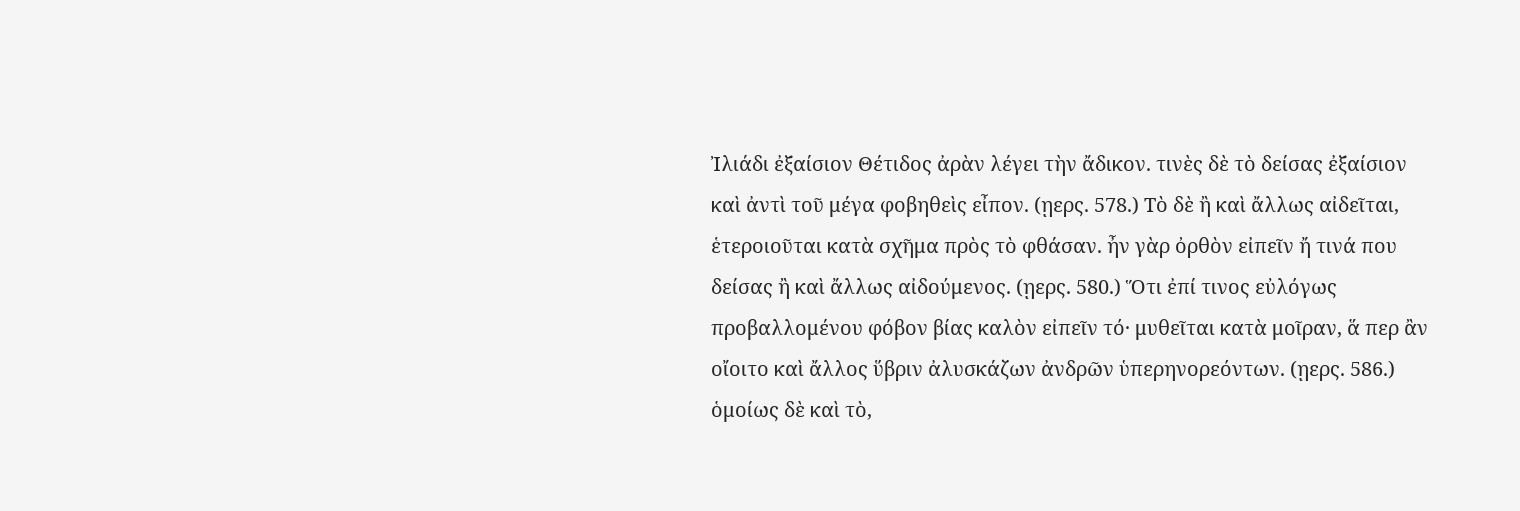Ἰλιάδι ἐξαίσιον Θέτιδος ἀρὰν λέγει τὴν ἄδικον. τινὲς δὲ τὸ δείσας ἐξαίσιον καὶ ἀντὶ τοῦ μέγα φοβηθεὶς εἶπον. (ῃερς. 578.) Τὸ δὲ ἢ καὶ ἄλλως αἰδεῖται, ἑτεροιοῦται κατὰ σχῆμα πρὸς τὸ φθάσαν. ἦν γὰρ ὀρθὸν εἰπεῖν ἤ τινά που δείσας ἢ καὶ ἄλλως αἰδούμενος. (ῃερς. 580.) Ὅτι ἐπί τινος εὐλόγως προβαλλομένου φόβον βίας καλὸν εἰπεῖν τό· μυθεῖται κατὰ μοῖραν, ἅ περ ἂν οἴοιτο καὶ ἄλλος ὕβριν ἀλυσκάζων ἀνδρῶν ὑπερηνορεόντων. (ῃερς. 586.) ὁμοίως δὲ καὶ τὸ,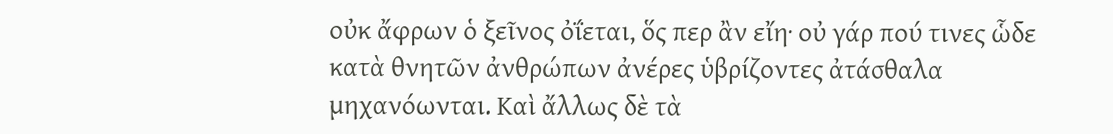οὐκ ἄφρων ὁ ξεῖνος ὀΐεται, ὅς περ ἂν εἴη· οὐ γάρ πού τινες ὧδε κατὰ θνητῶν ἀνθρώπων ἀνέρες ὑβρίζοντες ἀτάσθαλα μηχανόωνται. Καὶ ἄλλως δὲ τὰ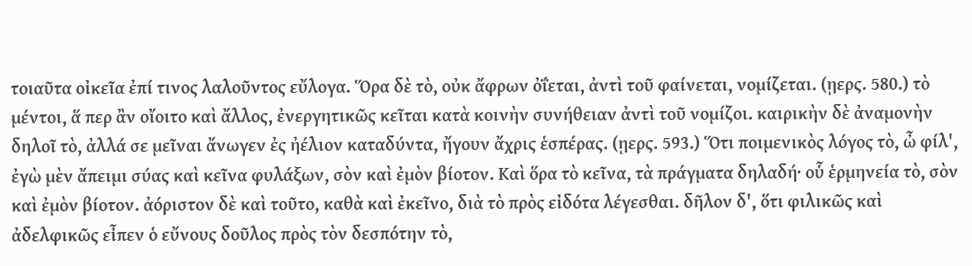τοιαῦτα οἰκεῖα ἐπί τινος λαλοῦντος εὔλογα. Ὅρα δὲ τὸ, οὐκ ἄφρων ὀΐεται, ἀντὶ τοῦ φαίνεται, νομίζεται. (ῃερς. 580.) τὸ μέντοι, ἅ περ ἂν οἴοιτο καὶ ἄλλος, ἐνεργητικῶς κεῖται κατὰ κοινὴν συνήθειαν ἀντὶ τοῦ νομίζοι. καιρικὴν δὲ ἀναμονὴν δηλοῖ τὸ, ἀλλά σε μεῖναι ἄνωγεν ἐς ἠέλιον καταδύντα, ἤγουν ἄχρις ἑσπέρας. (ῃερς. 593.) Ὅτι ποιμενικὸς λόγος τὸ, ὦ φίλ', ἐγὼ μὲν ἄπειμι σύας καὶ κεῖνα φυλάξων, σὸν καὶ ἐμὸν βίοτον. Καὶ ὅρα τὸ κεῖνα, τὰ πράγματα δηλαδή· οὗ ἑρμηνεία τὸ, σὸν καὶ ἐμὸν βίοτον. ἀόριστον δὲ καὶ τοῦτο, καθὰ καὶ ἐκεῖνο, διὰ τὸ πρὸς εἰδότα λέγεσθαι. δῆλον δ', ὅτι φιλικῶς καὶ ἀδελφικῶς εἶπεν ὁ εὔνους δοῦλος πρὸς τὸν δεσπότην τὸ,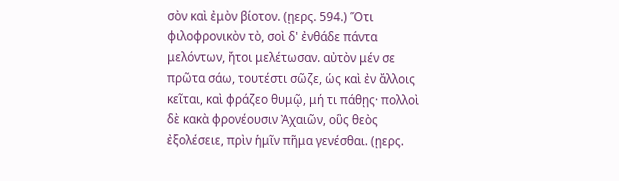σὸν καὶ ἐμὸν βίοτον. (ῃερς. 594.) Ὅτι φιλοφρονικὸν τὸ, σοὶ δ' ἐνθάδε πάντα μελόντων, ἤτοι μελέτωσαν. αὐτὸν μέν σε πρῶτα σάω, τουτέστι σῶζε, ὡς καὶ ἐν ἄλλοις κεῖται, καὶ φράζεο θυμῷ, μή τι πάθῃς· πολλοὶ δὲ κακὰ φρονέουσιν Ἀχαιῶν, οὓς θεὸς ἐξολέσειε, πρὶν ἡμῖν πῆμα γενέσθαι. (ῃερς.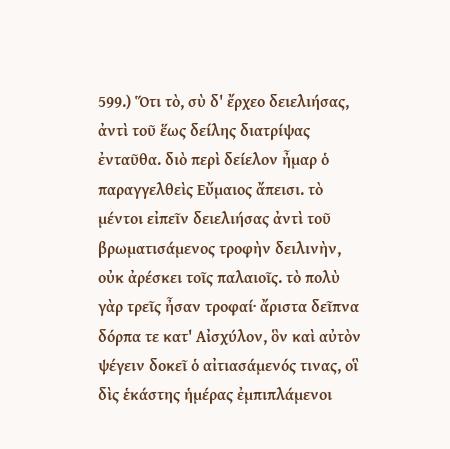599.) Ὅτι τὸ, σὺ δ' ἔρχεο δειελιήσας, ἀντὶ τοῦ ἕως δείλης διατρίψας ἐνταῦθα. διὸ περὶ δείελον ἦμαρ ὁ παραγγελθεὶς Εὔμαιος ἄπεισι. τὸ μέντοι εἰπεῖν δειελιήσας ἀντὶ τοῦ βρωματισάμενος τροφὴν δειλινὴν, οὐκ ἀρέσκει τοῖς παλαιοῖς. τὸ πολὺ γὰρ τρεῖς ἦσαν τροφαί· ἄριστα δεῖπνα δόρπα τε κατ' Αἰσχύλον, ὃν καὶ αὐτὸν ψέγειν δοκεῖ ὁ αἰτιασάμενός τινας, οἳ δὶς ἑκάστης ἡμέρας ἐμπιπλάμενοι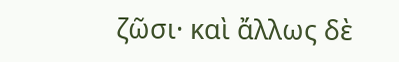ζῶσι· καὶ ἄλλως δὲ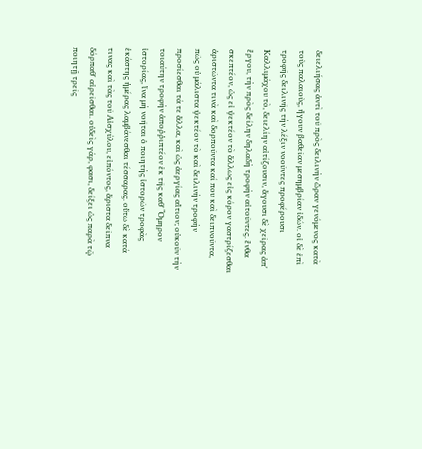δειελιήσας ἀντὶ τοῦ πρὸς δειλινὴν ὥραν γενόμενος κατὰ τοὺς παλαιοὺς, ἤγουν βαθεῖαν μεσημβρίαν ἰδών. οἱ δὲ ἐπὶ τροφῆς δειλινῆς τὴν λέξιν νοοῦντες προφέρουσι Καλλιμάχου τὸ, δειελίην αἰτίζουσιν, ἄγουσι δὲ χεῖρας ἀπ' ἔργου, τὴν πρὸς δείλην δηλαδὴ τροφὴν αἰτοῦντες. ἔνθα σκεπτέον, ὡς εἰ ψεκτέον τὸ ἄλλως εἰς κόρον γαστρίζεσθαι ἀριστῶντα τινὰ καὶ δορποῦντα καί που καὶ δειπνοῦντα, πῶς οὐ μάλιστα ψεκτέον τὸ καὶ δειλινὴν τροφὴν προσίεσθαι τά τε ἄλλα, καὶ ὡς ἀεργίας αἴτιον; οὐκοῦν τὴν τοιαύτην τροφὴν ἀποῤῥιπτέον ἐκ τῆς καθ' Ὅμηρον ἱστορίας, ἵνα μὴ νοῆται ὁ ποιητὴς ἱστορῶν τροφὰς ἑκάστης ἡμέρας λαμβάνεσθαι τέσσαρας. οὕτω δὲ κατά τινας καὶ τὰς τοῦ Αἰσχύλου, εἰπόντος, ἄριστα δεῖπνα δόρπαθ' αἱρεῖσθαι. οὐδεὶς γάρ, φασι, δείξει ὡς παρὰ τῷ ποιητῇ τρεῖς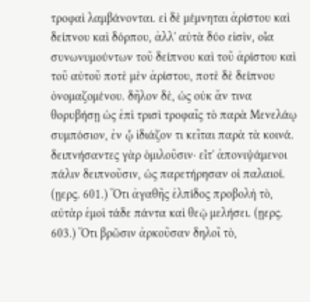τροφαὶ λαμβάνονται. εἰ δὲ μέμνηται ἀρίστου καὶ δείπνου καὶ δόρπου, ἀλλ' αὐτὰ δύο εἰσὶν, οἷα συνωνυμούντων τοῦ δείπνου καὶ τοῦ ἀρίστου καὶ τοῦ αὐτοῦ ποτὲ μὲν ἀρίστου, ποτὲ δὲ δείπνου ὀνομαζομένου. δῆλον δὲ, ὡς οὐκ ἄν τινα θορυβήσῃ ὡς ἐπὶ τρισὶ τροφαῖς τὸ παρὰ Μενελάῳ συμπόσιον, ἐν ᾧ ἰδιάζον τι κεῖται παρὰ τὰ κοινά. δειπνήσαντες γὰρ ὁμιλοῦσιν· εἶτ' ἀπονιψάμενοι πάλιν δειπνοῦσιν, ὡς παρετήρησαν οἱ παλαιοί. (ῃερς. 601.) Ὅτι ἀγαθῆς ἐλπίδος προβολὴ τὸ, αὐτὰρ ἐμοὶ τάδε πάντα καὶ θεῷ μελήσει. (ῃερς. 603.) Ὅτι βρῶσιν ἀρκοῦσαν δηλοῖ τὸ,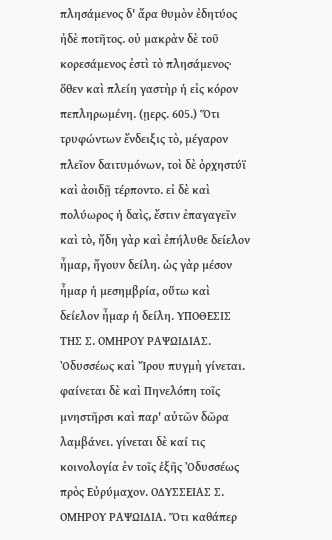πλησάμενος δ' ἄρα θυμὸν ἐδητύος ἠδὲ ποτῆτος. οὐ μακρὰν δὲ τοῦ κορεσάμενος ἐστὶ τὸ πλησάμενος· ὅθεν καὶ πλείη γαστὴρ ἡ εἰς κόρον πεπληρωμένη. (ῃερς. 605.) Ὅτι τρυφώντων ἔνδειξις τὸ, μέγαρον πλεῖον δαιτυμόνων, τοὶ δὲ ὀρχηστύϊ καὶ ἀοιδῇ τέρποντο. εἰ δὲ καὶ πολύωρος ἡ δαὶς, ἔστιν ἐπαγαγεῖν καὶ τὸ, ἤδη γὰρ καὶ ἐπήλυθε δείελον ἦμαρ, ἤγουν δείλη. ὡς γὰρ μέσον ἦμαρ ἡ μεσημβρία, οὕτω καὶ δείελον ἦμαρ ἡ δείλη. ΥΠΟΘΕΣΙΣ ΤΗΣ Σ. ΟΜΗΡΟΥ ΡΑΨΩΙΔΙΑΣ. Ὀδυσσέως καὶ Ἴρου πυγμὴ γίνεται. φαίνεται δὲ καὶ Πηνελόπη τοῖς μνηστῆρσι καὶ παρ' αὐτῶν δῶρα λαμβάνει. γίνεται δὲ καί τις κοινολογία ἐν τοῖς ἑξῆς Ὀδυσσέως πρὸς Εὐρύμαχον. ΟΔΥΣΣΕΙΑΣ Σ. ΟΜΗΡΟΥ ΡΑΨΩΙΔΙΑ. Ὅτι καθάπερ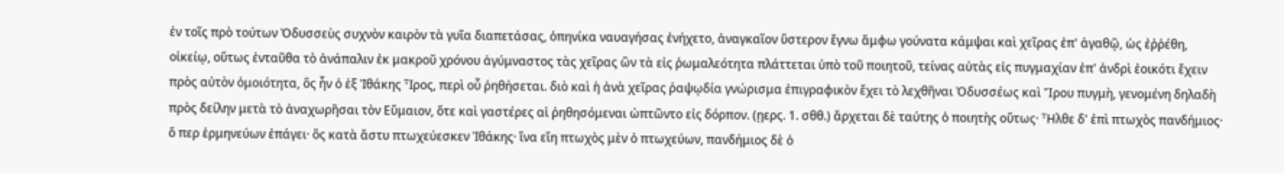ἐν τοῖς πρὸ τούτων Ὀδυσσεὺς συχνὸν καιρὸν τὰ γυῖα διαπετάσας, ὁπηνίκα ναυαγήσας ἐνήχετο, ἀναγκαῖον ὕστερον ἔγνω ἄμφω γούνατα κάμψαι καὶ χεῖρας ἐπ' ἀγαθῷ, ὡς ἐῤῥέθη, οἰκείῳ, οὕτως ἐνταῦθα τὸ ἀνάπαλιν ἐκ μακροῦ χρόνου ἀγύμναστος τὰς χεῖρας ὢν τὰ εἰς ῥωμαλεότητα πλάττεται ὑπὸ τοῦ ποιητοῦ, τείνας αὐτὰς εἰς πυγμαχίαν ἐπ' ἀνδρὶ ἐοικότι ἔχειν πρὸς αὐτὸν ὁμοιότητα, ὃς ἦν ὁ ἐξ Ἰθάκης Ἶρος, περὶ οὗ ῥηθήσεται. διὸ καὶ ἡ ἀνὰ χεῖρας ῥαψῳδία γνώρισμα ἐπιγραφικὸν ἔχει τὸ λεχθῆναι Ὀδυσσέως καὶ Ἴρου πυγμὴ, γενομένη δηλαδὴ πρὸς δείλην μετὰ τὸ ἀναχωρῆσαι τὸν Εὔμαιον, ὅτε καὶ γαστέρες αἱ ῥηθησόμεναι ὠπτῶντο εἰς δόρπον. (ῃερς. 1. σθθ.) ἄρχεται δὲ ταύτης ὁ ποιητὴς οὕτως· Ἦλθε δ' ἐπὶ πτωχὸς πανδήμιος· ὅ περ ἑρμηνεύων ἐπάγει· ὃς κατὰ ἄστυ πτωχεύεσκεν Ἰθάκης· ἵνα εἴη πτωχὸς μὲν ὁ πτωχεύων, πανδήμιος δὲ ὁ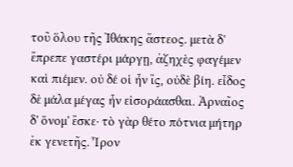τοῦ ὅλου τῆς Ἰθάκης ἄστεος. μετὰ δ' ἔπρεπε γαστέρι μάργῃ, ἀζηχὲς φαγέμεν καὶ πιέμεν. οὐ δέ οἱ ἦν ἴς, οὐδὲ βίη. εἶδος δὲ μάλα μέγας ἦν εἰσοράασθαι. Ἀρναῖος δ' ὄνομ' ἔσκε· τὸ γὰρ θέτο πότνια μήτηρ ἐκ γενετῆς. Ἶρον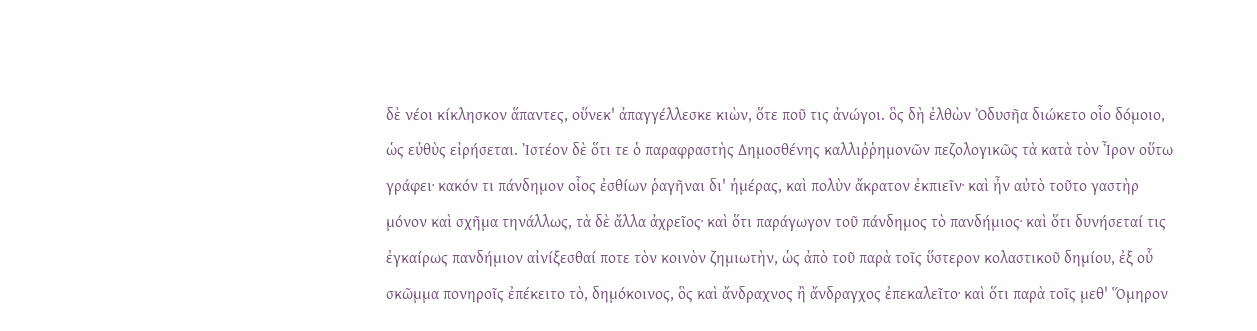δὲ νέοι κίκλησκον ἅπαντες, οὕνεκ' ἀπαγγέλλεσκε κιὼν, ὅτε ποῦ τις ἀνώγοι. ὃς δὴ ἐλθὼν Ὀδυσῆα διώκετο οἷο δόμοιο, ὡς εὐθὺς εἰρήσεται. Ἰστέον δὲ ὅτι τε ὁ παραφραστὴς Δημοσθένης καλλιῤῥημονῶν πεζολογικῶς τὰ κατὰ τὸν Ἶρον οὕτω γράφει· κακόν τι πάνδημον οἷος ἐσθίων ῥαγῆναι δι' ἡμέρας, καὶ πολὺν ἄκρατον ἐκπιεῖν· καὶ ἦν αὐτὸ τοῦτο γαστὴρ μόνον καὶ σχῆμα τηνάλλως, τὰ δὲ ἄλλα ἀχρεῖος· καὶ ὅτι παράγωγον τοῦ πάνδημος τὸ πανδήμιος· καὶ ὅτι δυνήσεταί τις ἐγκαίρως πανδήμιον αἰνίξεσθαί ποτε τὸν κοινὸν ζημιωτὴν, ὡς ἀπὸ τοῦ παρὰ τοῖς ὕστερον κολαστικοῦ δημίου, ἐξ οὗ σκῶμμα πονηροῖς ἐπέκειτο τὸ, δημόκοινος, ὃς καὶ ἄνδραχνος ἢ ἄνδραγχος ἐπεκαλεῖτο· καὶ ὅτι παρὰ τοῖς μεθ' Ὅμηρον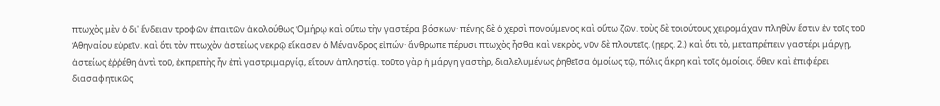πτωχὸς μὲν ὁ δι' ἔνδειαν τροφῶν ἐπαιτῶν ἀκολούθως Ὁμήρῳ καὶ οὕτω τὴν γαστέρα βόσκων· πένης δὲ ὁ χερσὶ πονούμενος καὶ οὕτω ζῶν. τοὺς δὲ τοιούτους χειρομάχαν πληθὺν ἔστιν ἐν τοῖς τοῦ Ἀθηναίου εὑρεῖν. καὶ ὅτι τὸν πτωχὸν ἀστείως νεκρῷ εἴκασεν ὁ Μένανδρος εἰπών· ἄνθρωπε πέρυσι πτωχὸς ἦσθα καὶ νεκρὸς, νῦν δὲ πλουτεῖς. (ῃερς. 2.) καὶ ὅτι τὸ, μεταπρέπειν γαστέρι μάργῃ, ἀστείως ἐῤῥέθη ἀντὶ τοῦ, ἐκπρεπὴς ἦν ἐπὶ γαστριμαργίᾳ, εἴτουν ἀπληστίᾳ. τοῦτο γὰρ ἡ μάργη γαστὴρ, διαλελυμένως ῥηθεῖσα ὁμοίως τῷ, πόλις ἄκρη καὶ τοῖς ὁμοίοις. ὅθεν καὶ ἐπιφέρει διασαφητικῶς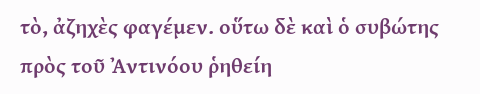τὸ, ἀζηχὲς φαγέμεν. οὕτω δὲ καὶ ὁ συβώτης πρὸς τοῦ Ἀντινόου ῥηθείη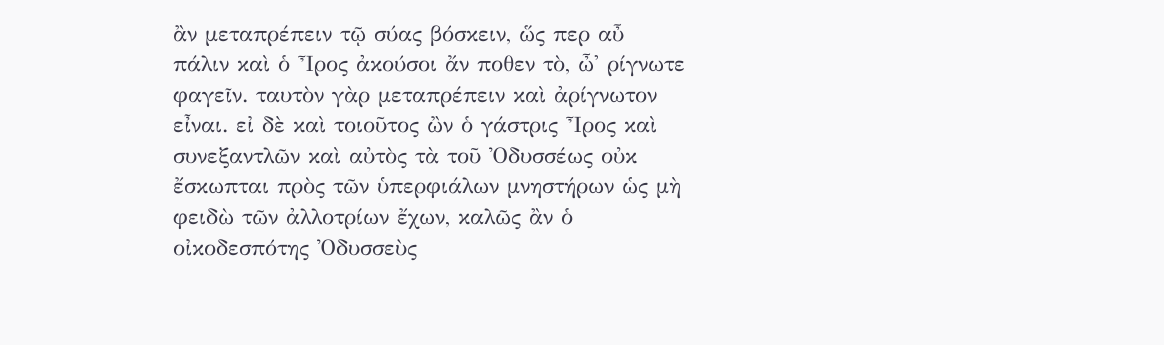ἂν μεταπρέπειν τῷ σύας βόσκειν, ὥς περ αὖ πάλιν καὶ ὁ Ἶρος ἀκούσοι ἄν ποθεν τὸ, ὦ' ρίγνωτε φαγεῖν. ταυτὸν γὰρ μεταπρέπειν καὶ ἀρίγνωτον εἶναι. εἰ δὲ καὶ τοιοῦτος ὢν ὁ γάστρις Ἶρος καὶ συνεξαντλῶν καὶ αὐτὸς τὰ τοῦ Ὀδυσσέως οὐκ ἔσκωπται πρὸς τῶν ὑπερφιάλων μνηστήρων ὡς μὴ φειδὼ τῶν ἀλλοτρίων ἔχων, καλῶς ἂν ὁ οἰκοδεσπότης Ὀδυσσεὺς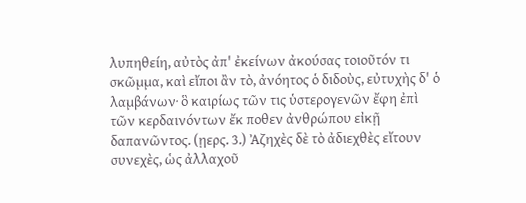λυπηθείη, αὐτὸς ἀπ' ἐκείνων ἀκούσας τοιοῦτόν τι σκῶμμα, καὶ εἴποι ἂν τὸ, ἀνόητος ὁ διδοὺς, εὐτυχὴς δ' ὁ λαμβάνων· ὃ καιρίως τῶν τις ὑστερογενῶν ἔφη ἐπὶ τῶν κερδαινόντων ἔκ ποθεν ἀνθρώπου εἰκῇ δαπανῶντος. (ῃερς. 3.) Ἀζηχὲς δὲ τὸ ἀδιεχθὲς εἴτουν συνεχὲς, ὡς ἀλλαχοῦ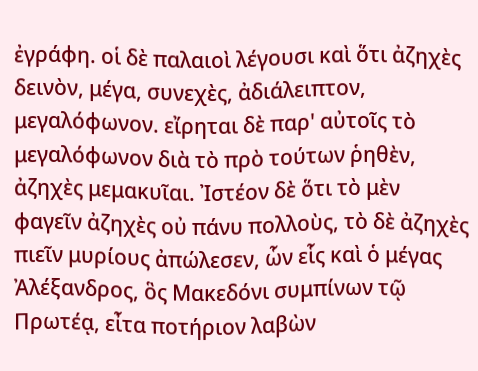ἐγράφη. οἱ δὲ παλαιοὶ λέγουσι καὶ ὅτι ἀζηχὲς δεινὸν, μέγα, συνεχὲς, ἀδιάλειπτον, μεγαλόφωνον. εἴρηται δὲ παρ' αὐτοῖς τὸ μεγαλόφωνον διὰ τὸ πρὸ τούτων ῥηθὲν, ἀζηχὲς μεμακυῖαι. Ἰστέον δὲ ὅτι τὸ μὲν φαγεῖν ἀζηχὲς οὐ πάνυ πολλοὺς, τὸ δὲ ἀζηχὲς πιεῖν μυρίους ἀπώλεσεν, ὧν εἷς καὶ ὁ μέγας Ἀλέξανδρος, ὃς Μακεδόνι συμπίνων τῷ Πρωτέᾳ, εἶτα ποτήριον λαβὼν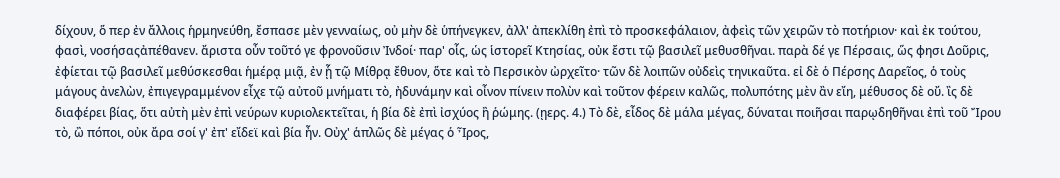δίχουν, ὅ περ ἐν ἄλλοις ἡρμηνεύθη, ἔσπασε μὲν γενναίως, οὐ μὴν δὲ ὑπήνεγκεν, ἀλλ' ἀπεκλίθη ἐπὶ τὸ προσκεφάλαιον, ἀφεὶς τῶν χειρῶν τὸ ποτήριον· καὶ ἐκ τούτου, φασὶ, νοσήσαςἀπέθανεν. ἄριστα οὖν τοῦτό γε φρονοῦσιν Ἰνδοί· παρ' οἷς, ὡς ἱστορεῖ Κτησίας, οὐκ ἔστι τῷ βασιλεῖ μεθυσθῆναι. παρὰ δέ γε Πέρσαις, ὥς φησι Δοῦρις, ἐφίεται τῷ βασιλεῖ μεθύσκεσθαι ἡμέρᾳ μιᾷ, ἐν ᾗ τῷ Μίθρᾳ ἔθυον, ὅτε καὶ τὸ Περσικὸν ὠρχεῖτο· τῶν δὲ λοιπῶν οὐδεὶς τηνικαῦτα. εἰ δὲ ὁ Πέρσης Δαρεῖος, ὁ τοὺς μάγους ἀνελὼν, ἐπιγεγραμμένον εἶχε τῷ αὐτοῦ μνήματι τὸ, ἠδυνάμην καὶ οἶνον πίνειν πολὺν καὶ τοῦτον φέρειν καλῶς, πολυπότης μὲν ἂν εἴη, μέθυσος δὲ οὔ. ἲς δὲ διαφέρει βίας, ὅτι αὐτὴ μὲν ἐπὶ νεύρων κυριολεκτεῖται, ἡ βία δὲ ἐπὶ ἰσχύος ἢ ῥώμης. (ῃερς. 4.) Τὸ δὲ, εἶδος δὲ μάλα μέγας, δύναται ποιῆσαι παρῳδηθῆναι ἐπὶ τοῦ Ἴρου τὸ, ὢ πόποι, οὐκ ἄρα σοί γ' ἐπ' εἴδεϊ καὶ βία ἦν. Οὐχ' ἁπλῶς δὲ μέγας ὁ Ἶρος,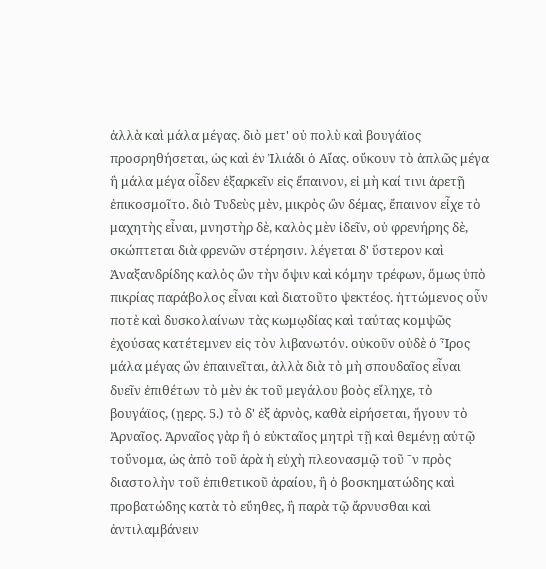ἀλλὰ καὶ μάλα μέγας. διὸ μετ' οὐ πολὺ καὶ βουγάϊος προσρηθήσεται, ὡς καὶ ἐν Ἰλιάδι ὁ Αἴας. οὔκουν τὸ ἁπλῶς μέγα ἢ μάλα μέγα οἶδεν ἐξαρκεῖν εἰς ἔπαινον, εἰ μὴ καί τινι ἀρετῇ ἐπικοσμοῖτο. διὸ Τυδεὺς μὲν, μικρὸς ὢν δέμας, ἔπαινον εἶχε τὸ μαχητὴς εἶναι, μνηστὴρ δὲ, καλὸς μὲν ἰδεῖν, οὐ φρενήρης δὲ, σκώπτεται διὰ φρενῶν στέρησιν. λέγεται δ' ὕστερον καὶ Ἀναξανδρίδης καλὸς ὢν τὴν ὄψιν καὶ κόμην τρέφων, ὅμως ὑπὸ πικρίας παράβολος εἶναι καὶ διατοῦτο ψεκτέος. ἡττώμενος οὖν ποτὲ καὶ δυσκολαίνων τὰς κωμῳδίας καὶ ταύτας κομψῶς ἐχούσας κατέτεμνεν εἰς τὸν λιβανωτόν. οὐκοῦν οὐδὲ ὁ Ἶρος μάλα μέγας ὢν ἐπαινεῖται, ἀλλὰ διὰ τὸ μὴ σπουδαῖος εἶναι δυεῖν ἐπιθέτων τὸ μὲν ἐκ τοῦ μεγάλου βοὸς εἴληχε, τὸ βουγάϊος, (ῃερς. 5.) τὸ δ' ἐξ ἀρνὸς, καθὰ εἰρήσεται, ἤγουν τὸ Ἀρναῖος. Ἀρναῖος γὰρ ἢ ὁ εὐκταῖος μητρὶ τῇ καὶ θεμένῃ αὐτῷ τοὔνομα, ὡς ἀπὸ τοῦ ἀρὰ ἡ εὐχὴ πλεονασμῷ τοῦ ˉν πρὸς διαστολὴν τοῦ ἐπιθετικοῦ ἀραίου, ἢ ὁ βοσκηματώδης καὶ προβατώδης κατὰ τὸ εὔηθες, ἢ παρὰ τῷ ἄρνυσθαι καὶ ἀντιλαμβάνειν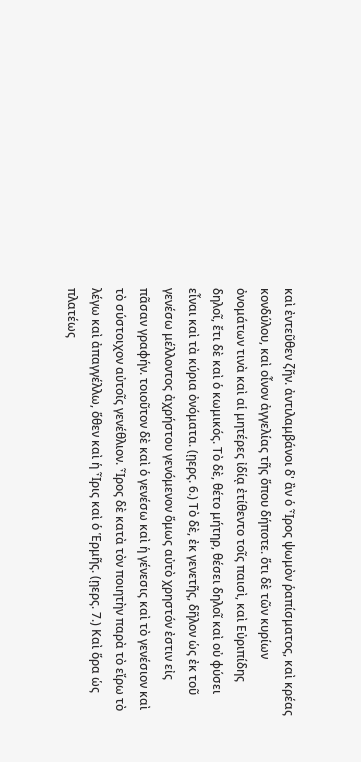καὶ ἐντεῦθεν ζῆν. ἀντιλαμβάνοι δ' ἂν ὁ Ἶρος ψωμὸν ῥαπίσματος, καὶ κρέας κονδύλου, καὶ οἶνον ἀγγελίας τῆς ὅπου δήποτε. ὅτι δὲ τῶν κυρίων ὀνομάτων τινὰ καὶ αἱ μητέρες ἰδίᾳ ἐτίθεντο τοῖς παισὶ, καὶ Εὐριπίδης δηλοῖ, ἔτι δὲ καὶ ὁ κωμικός. Τὸ δὲ, θέτο μήτηρ, θέσει δηλοῖ καὶ οὐ φύσει εἶναι καὶ τὰ κύρια ὀνόματα. (ῃερς. 6.) Τὸ δὲ, ἐκ γενετῆς, δῆλον ὡς ἐκ τοῦ γενέσω μέλλοντος ἀχρήστου γενόμενον ὅμως αὐτὸ χρηστόν ἐστιν εἰς πᾶσαν γραφήν. τοιοῦτον δὲ καὶ ὁ γενέσω καὶ ἡ γένεσις καὶ τὸ γενέσιον καὶ τὸ σύστοιχον αὐτοῖς γενέθλιον. Ἶρος δὲ κατὰ τὸν ποιητὴν παρὰ τὸ εἴρω τὸ λέγω καὶ ἀπαγγέλλω, ὅθεν καὶ ἡ Ἶρις καὶ ὁ Ἑρμῆς. (ῃερς. 7.) Καὶ ὅρα ὡς πλατέως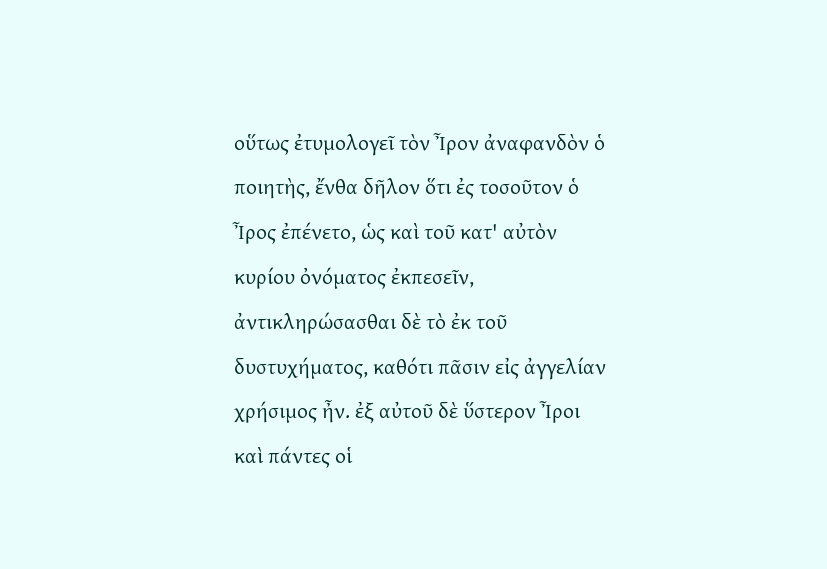οὕτως ἐτυμολογεῖ τὸν Ἶρον ἀναφανδὸν ὁ ποιητὴς, ἔνθα δῆλον ὅτι ἐς τοσοῦτον ὁ Ἶρος ἐπένετο, ὡς καὶ τοῦ κατ' αὐτὸν κυρίου ὀνόματος ἐκπεσεῖν, ἀντικληρώσασθαι δὲ τὸ ἐκ τοῦ δυστυχήματος, καθότι πᾶσιν εἰς ἀγγελίαν χρήσιμος ἦν. ἐξ αὐτοῦ δὲ ὕστερον Ἶροι καὶ πάντες οἱ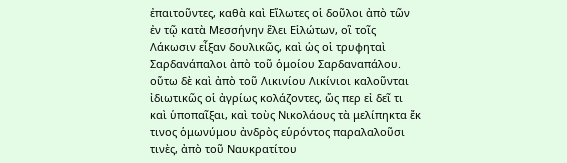ἐπαιτοῦντες, καθὰ καὶ Εἵλωτες οἱ δοῦλοι ἀπὸ τῶν ἐν τῷ κατὰ Μεσσήνην ἕλει Εἱλώτων, οἳ τοῖς Λάκωσιν εἶξαν δουλικῶς, καὶ ὡς οἱ τρυφηταὶ Σαρδανάπαλοι ἀπὸ τοῦ ὁμοίου Σαρδαναπάλου. οὕτω δὲ καὶ ἀπὸ τοῦ Λικινίου Λικίνιοι καλοῦνται ἰδιωτικῶς οἱ ἀγρίως κολάζοντες, ὥς περ εἰ δεῖ τι καὶ ὑποπαῖξαι, καὶ τοὺς Νικολάους τὰ μελίπηκτα ἔκ τινος ὁμωνύμου ἀνδρὸς εὑρόντος παραλαλοῦσι τινὲς, ἀπὸ τοῦ Ναυκρατίτου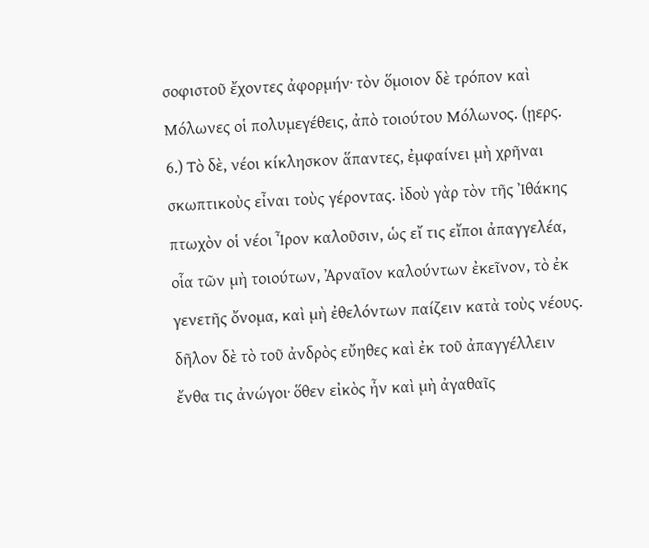σοφιστοῦ ἔχοντες ἀφορμήν· τὸν ὅμοιον δὲ τρόπον καὶ Μόλωνες οἱ πολυμεγέθεις, ἀπὸ τοιούτου Μόλωνος. (ῃερς. 6.) Τὸ δὲ, νέοι κίκλησκον ἅπαντες, ἐμφαίνει μὴ χρῆναι σκωπτικοὺς εἶναι τοὺς γέροντας. ἰδοὺ γὰρ τὸν τῆς Ἰθάκης πτωχὸν οἱ νέοι Ἶρον καλοῦσιν, ὡς εἴ τις εἴποι ἀπαγγελέα, οἷα τῶν μὴ τοιούτων, Ἀρναῖον καλούντων ἐκεῖνον, τὸ ἐκ γενετῆς ὄνομα, καὶ μὴ ἐθελόντων παίζειν κατὰ τοὺς νέους. δῆλον δὲ τὸ τοῦ ἀνδρὸς εὔηθες καὶ ἐκ τοῦ ἀπαγγέλλειν ἔνθα τις ἀνώγοι· ὅθεν εἰκὸς ἦν καὶ μὴ ἀγαθαῖς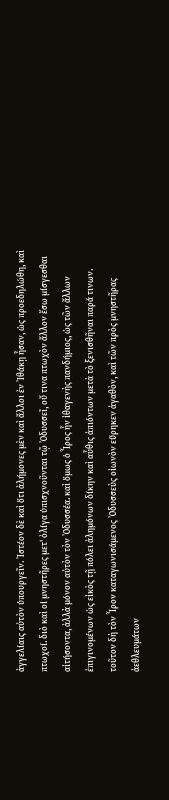ἀγγελίαις αὐτὸν ὑπουργεῖν. Ἰστέον δὲ καὶ ὅτι ἀλήμονες μὲν καὶ ἄλλοι ἐν Ἰθάκῃ ἦσαν, ὡς προεδηλώθη, καὶ πτωχοί. διὸ καὶ οἱ μνηστῆρες μετ' ὀλίγα ὑπισχνοῦνται τῷ Ὀδυσσεῖ, οὔ τινα πτωχὸν ἄλλον ἔσω μίσγεσθαι αἰτήσοντα, ἀλλὰ μόνον αὐτὸν τὸν Ὀδυσσέα. καὶ ὅμως ὁ Ἶρος ἦν ἰθαγενὴς πανδήμιος, ὡς τῶν ἄλλων ἐπιγινομένων ὡς εἰκὸς τῇ πόλει ἀλημόνων δίκην καὶ αὖθις ἀπιόντων μετὰ τὸ ξενισθῆναι παρά τινων. τοῦτον δὴ τὸν Ἶρον καταγωνισάμενος Ὀδυσσεὺς οἰωνὸν εὕρηκεν ἀγαθὸν, καὶ τῶν πρὸς μνηστῆρας ἀεθλευμάτων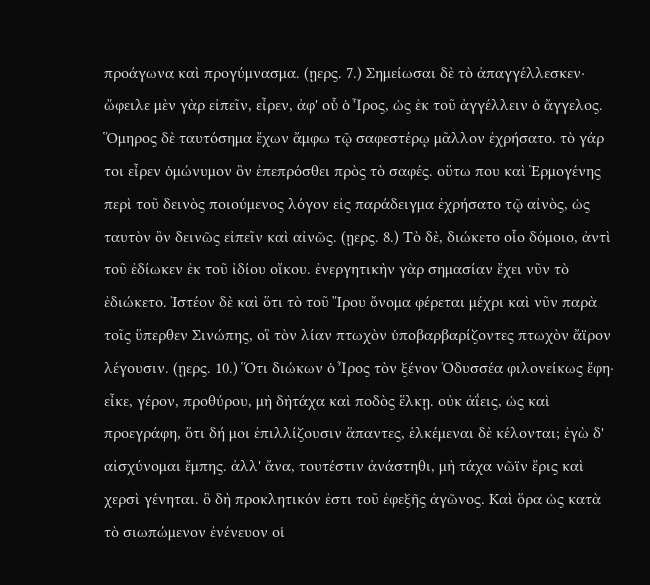προάγωνα καὶ προγύμνασμα. (ῃερς. 7.) Σημείωσαι δὲ τὸ ἀπαγγέλλεσκεν· ὤφειλε μὲν γὰρ εἰπεῖν, εἶρεν, ἀφ' οὗ ὁ Ἶρος, ὡς ἐκ τοῦ ἀγγέλλειν ὁ ἄγγελος. Ὅμηρος δὲ ταυτόσημα ἔχων ἄμφω τῷ σαφεστέρῳ μᾶλλον ἐχρήσατο. τὸ γάρ τοι εἶρεν ὁμώνυμον ὂν ἐπεπρόσθει πρὸς τὸ σαφές. οὕτω που καὶ Ἑρμογένης περὶ τοῦ δεινὸς ποιούμενος λόγον εἰς παράδειγμα ἐχρήσατο τῷ αἰνὸς, ὡς ταυτὸν ὂν δεινῶς εἰπεῖν καὶ αἰνῶς. (ῃερς. 8.) Τὸ δὲ, διώκετο οἷο δόμοιο, ἀντὶ τοῦ ἐδίωκεν ἐκ τοῦ ἰδίου οἴκου. ἐνεργητικὴν γὰρ σημασίαν ἔχει νῦν τὸ ἐδιώκετο. Ἰστέον δὲ καὶ ὅτι τὸ τοῦ Ἴρου ὄνομα φέρεται μέχρι καὶ νῦν παρὰ τοῖς ὕπερθεν Σινώπης, οἳ τὸν λίαν πτωχὸν ὑποβαρβαρίζοντες πτωχὸν ἄϊρον λέγουσιν. (ῃερς. 10.) Ὅτι διώκων ὁ Ἶρος τὸν ξένον Ὀδυσσέα φιλονείκως ἔφη· εἶκε, γέρον, προθύρου, μὴ δὴτάχα καὶ ποδὸς ἕλκῃ. οὐκ ἀΐεις, ὡς καὶ προεγράφη, ὅτι δή μοι ἐπιλλίζουσιν ἅπαντες, ἑλκέμεναι δὲ κέλονται; ἐγὼ δ' αἰσχύνομαι ἔμπης. ἀλλ' ἄνα, τουτέστιν ἀνάστηθι, μὴ τάχα νῶϊν ἔρις καὶ χερσὶ γένηται. ὃ δὴ προκλητικόν ἐστι τοῦ ἐφεξῆς ἀγῶνος. Καὶ ὅρα ὡς κατὰ τὸ σιωπώμενον ἐνένευον οἱ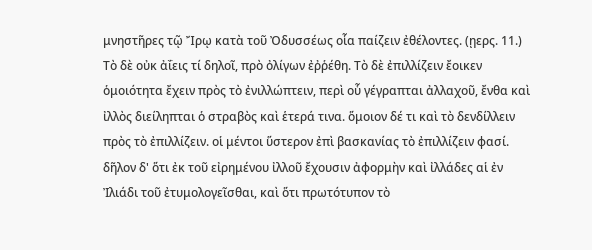μνηστῆρες τῷ Ἴρῳ κατὰ τοῦ Ὀδυσσέως οἷα παίζειν ἐθέλοντες. (ῃερς. 11.) Τὸ δὲ οὐκ ἀΐεις τί δηλοῖ, πρὸ ὀλίγων ἐῤῥέθη. Τὸ δὲ ἐπιλλίζειν ἔοικεν ὁμοιότητα ἔχειν πρὸς τὸ ἐνιλλώπτειν, περὶ οὗ γέγραπται ἀλλαχοῦ, ἔνθα καὶ ἰλλὸς διείληπται ὁ στραβὸς καὶ ἑτερά τινα. ὅμοιον δέ τι καὶ τὸ δενδίλλειν πρὸς τὸ ἐπιλλίζειν. οἱ μέντοι ὕστερον ἐπὶ βασκανίας τὸ ἐπιλλίζειν φασί. δῆλον δ' ὅτι ἐκ τοῦ εἰρημένου ἰλλοῦ ἔχουσιν ἀφορμὴν καὶ ἰλλάδες αἱ ἐν Ἰλιάδι τοῦ ἐτυμολογεῖσθαι, καὶ ὅτι πρωτότυπον τὸ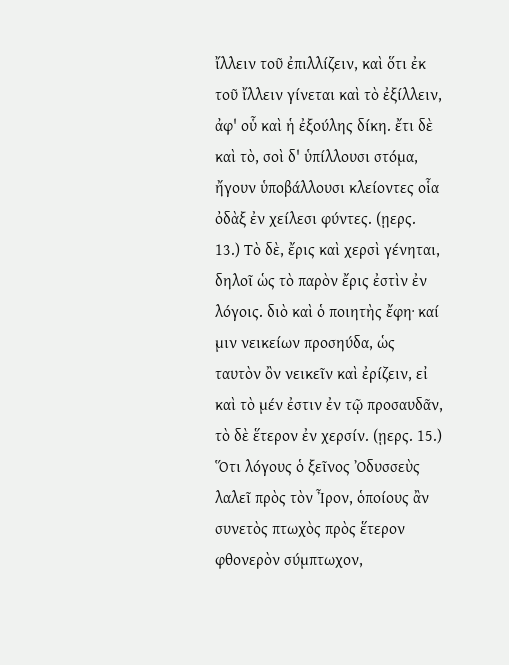ἴλλειν τοῦ ἐπιλλίζειν, καὶ ὅτι ἐκ τοῦ ἴλλειν γίνεται καὶ τὸ ἐξίλλειν, ἀφ' οὗ καὶ ἡ ἐξούλης δίκη. ἔτι δὲ καὶ τὸ, σοὶ δ' ὑπίλλουσι στόμα, ἤγουν ὑποβάλλουσι κλείοντες οἷα ὀδὰξ ἐν χείλεσι φύντες. (ῃερς. 13.) Τὸ δὲ, ἔρις καὶ χερσὶ γένηται, δηλοῖ ὡς τὸ παρὸν ἔρις ἐστὶν ἐν λόγοις. διὸ καὶ ὁ ποιητὴς ἔφη· καί μιν νεικείων προσηύδα, ὡς ταυτὸν ὂν νεικεῖν καὶ ἐρίζειν, εἰ καὶ τὸ μέν ἐστιν ἐν τῷ προσαυδᾶν, τὸ δὲ ἕτερον ἐν χερσίν. (ῃερς. 15.) Ὅτι λόγους ὁ ξεῖνος Ὀδυσσεὺς λαλεῖ πρὸς τὸν Ἶρον, ὁποίους ἂν συνετὸς πτωχὸς πρὸς ἕτερον φθονερὸν σύμπτωχον,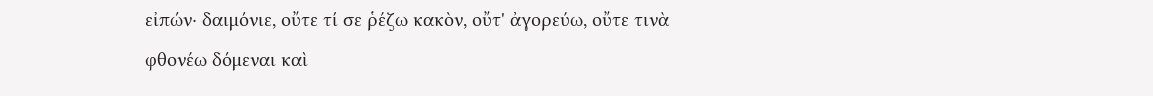εἰπών· δαιμόνιε, οὔτε τί σε ῥέζω κακὸν, οὔτ' ἀγορεύω, οὔτε τινὰ φθονέω δόμεναι καὶ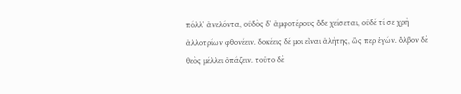πόλλ' ἀνελόντα, οὐδὸς δ' ἀμφοτέρους ὅδε χείσεται, οὐδέ τί σε χρὴ ἀλλοτρίων φθονέειν. δοκέεις δέ μοι εἶναι ἀλήτης, ὥς περ ἐγών. ὄλβον δὲ θεὸς μέλλει ὀπάζειν. τοῦτο δὲ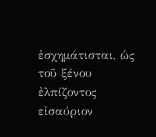ἐσχημάτισται, ὡς τοῦ ξένου ἐλπίζοντος εἰσαύριον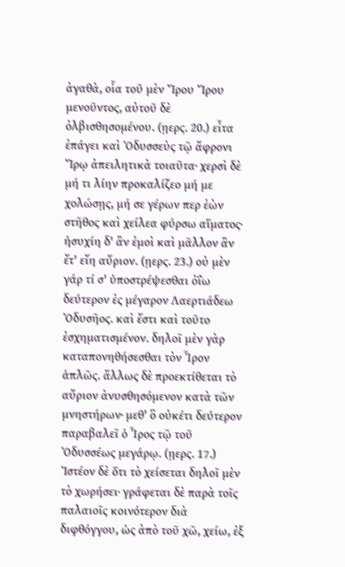ἀγαθὰ, οἷα τοῦ μὲν Ἴρου Ἴρου μενοῦντος, αὐτοῦ δὲ ὀλβισθησομένου. (ῃερς. 20.) εἶτα ἐπάγει καὶ Ὀδυσσεὺς τῷ ἄφρονι Ἴρῳ ἀπειλητικὰ τοιαῦτα· χερσὶ δὲ μή τι λίην προκαλίζεο μή με χολώσῃς, μή σε γέρων περ ἐὼν στῆθος καὶ χείλεα φύρσω αἵματος· ἡσυχίη δ' ἂν ἐμοὶ καὶ μᾶλλον ἂν ἔτ' εἴη αὔριον. (ῃερς. 23.) οὐ μὲν γάρ τί σ' ὑποστρέψεσθαι ὀΐω δεύτερον ἐς μέγαρον Λαερτιάδεω Ὀδυσῆος. καὶ ἔστι καὶ τοῦτο ἐσχηματισμένον. δηλοῖ μὲν γὰρ καταπονηθήσεσθαι τὸν Ἶρον ἁπλῶς. ἄλλως δὲ προεκτίθεται τὸ αὔριον ἀνυσθησόμενον κατὰ τῶν μνηστήρων· μεθ' ὃ οὐκέτι δεύτερον παραβαλεῖ ὁ Ἶρος τῷ τοῦ Ὀδυσσέως μεγάρῳ. (ῃερς. 17.) Ἰστέον δὲ ὅτι τὸ χείσεται δηλοῖ μὲν τὸ χωρήσει· γράφεται δὲ παρὰ τοῖς παλαιοῖς κοινότερον διὰ διφθόγγου, ὡς ἀπὸ τοῦ χῶ, χείω, ἐξ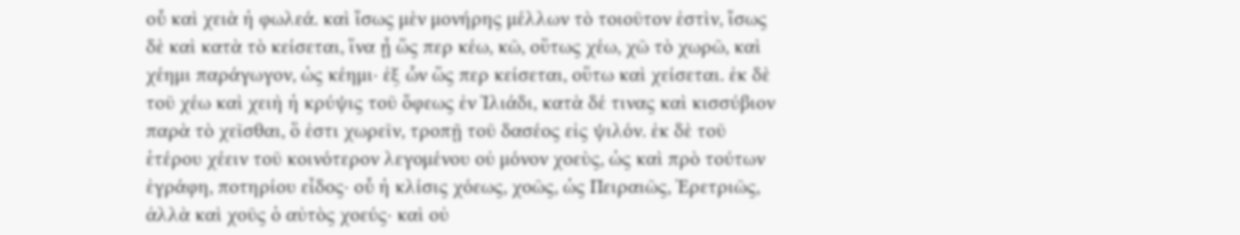οὗ καὶ χειὰ ἡ φωλεά. καὶ ἴσως μὲν μονήρης μέλλων τὸ τοιοῦτον ἐστὶν, ἴσως δὲ καὶ κατὰ τὸ κείσεται, ἵνα ᾖ ὥς περ κέω, κῶ, οὕτως χέω, χῶ τὸ χωρῶ, καὶ χέημι παράγωγον, ὡς κέημι· ἐξ ὧν ὥς περ κείσεται, οὕτω καὶ χείσεται. ἐκ δὲ τοῦ χέω καὶ χειὴ ἡ κρύψις τοῦ ὄφεως ἐν Ἰλιάδι, κατὰ δέ τινας καὶ κισσύβιον παρὰ τὸ χεῖσθαι, ὅ ἐστι χωρεῖν, τροπῇ τοῦ δασέος εἰς ψιλόν. ἐκ δὲ τοῦ ἑτέρου χέειν τοῦ κοινότερον λεγομένου οὐ μόνον χοεὺς, ὡς καὶ πρὸ τούτων ἐγράφη, ποτηρίου εἶδος· οὗ ἡ κλίσις χόεως, χοῶς, ὡς Πειραιῶς, Ἐρετριῶς, ἀλλὰ καὶ χοῦς ὁ αὐτὸς χοεύς· καὶ οὐ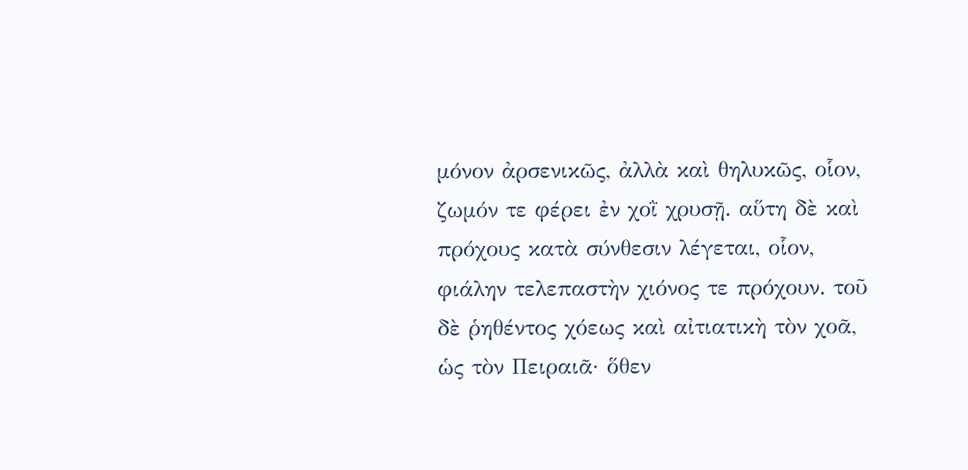μόνον ἀρσενικῶς, ἀλλὰ καὶ θηλυκῶς, οἷον, ζωμόν τε φέρει ἐν χοῒ χρυσῇ. αὕτη δὲ καὶ πρόχους κατὰ σύνθεσιν λέγεται, οἷον, φιάλην τελεπαστὴν χιόνος τε πρόχουν. τοῦ δὲ ῥηθέντος χόεως καὶ αἰτιατικὴ τὸν χοᾶ, ὡς τὸν Πειραιᾶ· ὅθεν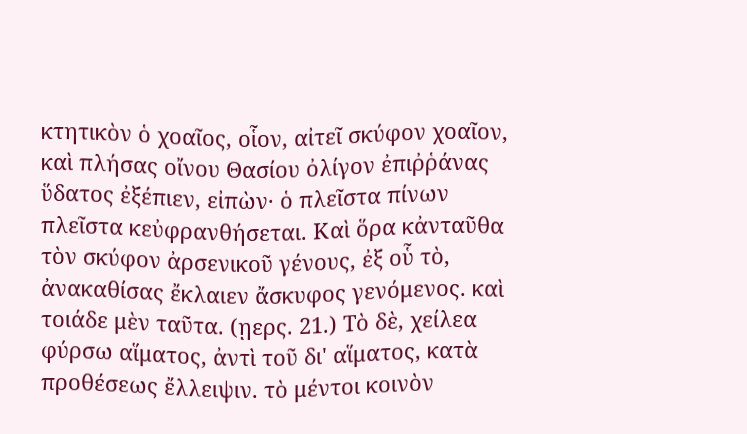κτητικὸν ὁ χοαῖος, οἷον, αἰτεῖ σκύφον χοαῖον, καὶ πλήσας οἴνου Θασίου ὀλίγον ἐπιῤῥάνας ὕδατος ἐξέπιεν, εἰπὼν· ὁ πλεῖστα πίνων πλεῖστα κεὐφρανθήσεται. Καὶ ὅρα κἀνταῦθα τὸν σκύφον ἀρσενικοῦ γένους, ἐξ οὗ τὸ, ἀνακαθίσας ἔκλαιεν ἄσκυφος γενόμενος. καὶ τοιάδε μὲν ταῦτα. (ῃερς. 21.) Τὸ δὲ, χείλεα φύρσω αἵματος, ἀντὶ τοῦ δι' αἵματος, κατὰ προθέσεως ἔλλειψιν. τὸ μέντοι κοινὸν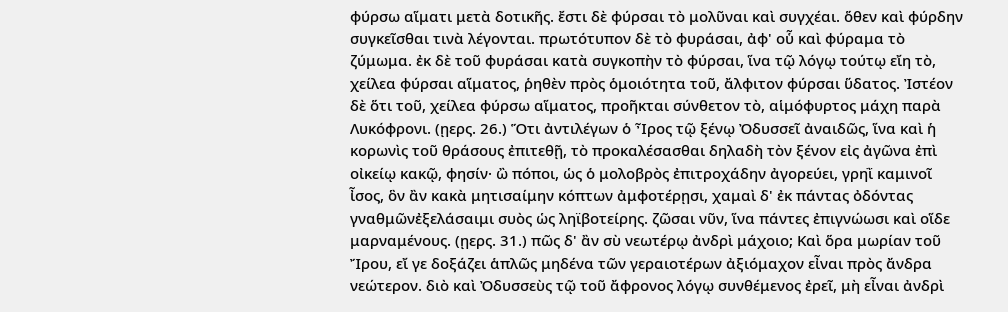φύρσω αἵματι μετὰ δοτικῆς. ἔστι δὲ φύρσαι τὸ μολῦναι καὶ συγχέαι. ὅθεν καὶ φύρδην συγκεῖσθαι τινὰ λέγονται. πρωτότυπον δὲ τὸ φυράσαι, ἀφ' οὗ καὶ φύραμα τὸ ζύμωμα. ἐκ δὲ τοῦ φυράσαι κατὰ συγκοπὴν τὸ φύρσαι, ἵνα τῷ λόγῳ τούτῳ εἴη τὸ, χείλεα φύρσαι αἵματος, ῥηθὲν πρὸς ὁμοιότητα τοῦ, ἄλφιτον φύρσαι ὕδατος. Ἰστέον δὲ ὅτι τοῦ, χείλεα φύρσω αἵματος, προῆκται σύνθετον τὸ, αἱμόφυρτος μάχη παρὰ Λυκόφρονι. (ῃερς. 26.) Ὅτι ἀντιλέγων ὁ Ἶρος τῷ ξένῳ Ὀδυσσεῖ ἀναιδῶς, ἵνα καὶ ἡ κορωνὶς τοῦ θράσους ἐπιτεθῇ, τὸ προκαλέσασθαι δηλαδὴ τὸν ξένον εἰς ἀγῶνα ἐπὶ οἰκείῳ κακῷ, φησίν· ὢ πόποι, ὡς ὁ μολοβρὸς ἐπιτροχάδην ἀγορεύει, γρηῒ καμινοῖ ἶσος, ὃν ἂν κακὰ μητισαίμην κόπτων ἀμφοτέρῃσι, χαμαὶ δ' ἐκ πάντας ὀδόντας γναθμῶνἐξελάσαιμι συὸς ὡς ληϊβοτείρης. ζῶσαι νῦν, ἵνα πάντες ἐπιγνώωσι καὶ οἵδε μαρναμένους. (ῃερς. 31.) πῶς δ' ἂν σὺ νεωτέρῳ ἀνδρὶ μάχοιο; Καὶ ὅρα μωρίαν τοῦ Ἴρου, εἴ γε δοξάζει ἁπλῶς μηδένα τῶν γεραιοτέρων ἀξιόμαχον εἶναι πρὸς ἄνδρα νεώτερον. διὸ καὶ Ὀδυσσεὺς τῷ τοῦ ἄφρονος λόγῳ συνθέμενος ἐρεῖ, μὴ εἶναι ἀνδρὶ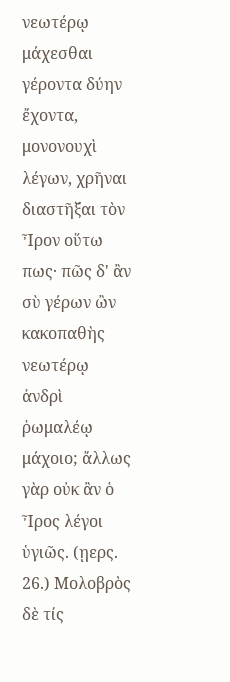νεωτέρῳ μάχεσθαι γέροντα δύην ἔχοντα, μονονουχὶ λέγων, χρῆναι διαστῆξαι τὸν Ἶρον οὕτω πως· πῶς δ' ἂν σὺ γέρων ὢν κακοπαθὴς νεωτέρῳ ἀνδρὶ ῥωμαλέῳ μάχοιο; ἄλλως γὰρ οὐκ ἂν ὁ Ἶρος λέγοι ὑγιῶς. (ῃερς. 26.) Μολοβρὸς δὲ τίς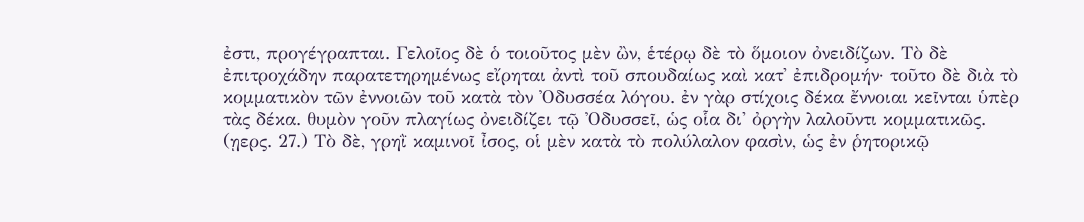ἐστι, προγέγραπται. Γελοῖος δὲ ὁ τοιοῦτος μὲν ὢν, ἑτέρῳ δὲ τὸ ὅμοιον ὀνειδίζων. Τὸ δὲ ἐπιτροχάδην παρατετηρημένως εἴρηται ἀντὶ τοῦ σπουδαίως καὶ κατ' ἐπιδρομήν· τοῦτο δὲ διὰ τὸ κομματικὸν τῶν ἐννοιῶν τοῦ κατὰ τὸν Ὀδυσσέα λόγου. ἐν γὰρ στίχοις δέκα ἔννοιαι κεῖνται ὑπὲρ τὰς δέκα. θυμὸν γοῦν πλαγίως ὀνειδίζει τῷ Ὀδυσσεῖ, ὡς οἷα δι' ὀργὴν λαλοῦντι κομματικῶς. (ῃερς. 27.) Τὸ δὲ, γρηῒ καμινοῖ ἶσος, οἱ μὲν κατὰ τὸ πολύλαλον φασὶν, ὡς ἐν ῥητορικῷ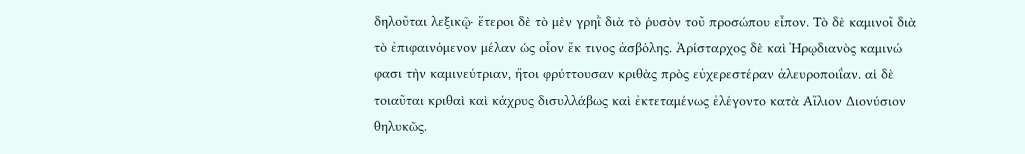δηλοῦται λεξικῷ· ἕτεροι δὲ τὸ μὲν γρηῒ διὰ τὸ ῥυσὸν τοῦ προσώπου εἶπον. Τὸ δὲ καμινοῖ διὰ τὸ ἐπιφαινόμενον μέλαν ὡς οἷον ἔκ τινος ἀσβόλης. Ἀρίσταρχος δὲ καὶ Ἡρῳδιανὸς καμινώ φασι τὴν καμινεύτριαν, ἤτοι φρύττουσαν κριθὰς πρὸς εὐχερεστέραν ἀλευροποιΐαν. αἱ δὲ τοιαῦται κριθαὶ καὶ κάχρυς δισυλλάβως καὶ ἐκτεταμένως ἐλέγοντο κατὰ Αἴλιον Διονύσιον θηλυκῶς.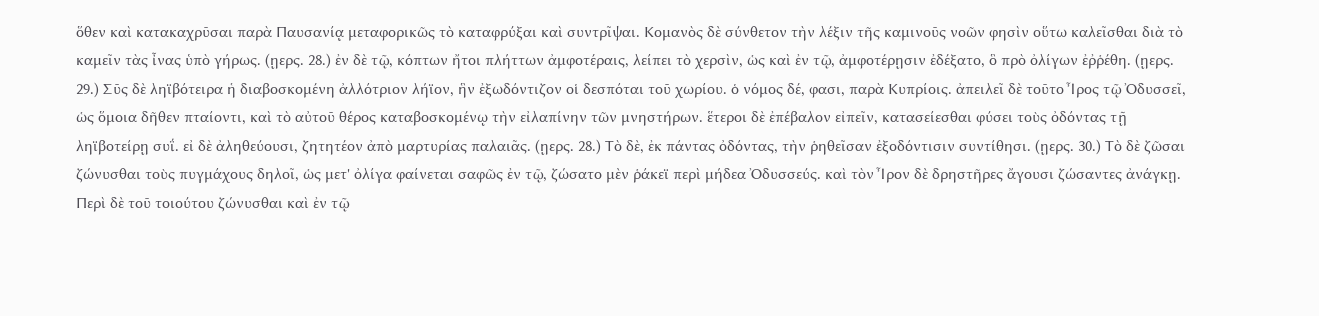ὅθεν καὶ κατακαχρῦσαι παρὰ Παυσανίᾳ μεταφορικῶς τὸ καταφρύξαι καὶ συντρῖψαι. Κομανὸς δὲ σύνθετον τὴν λέξιν τῆς καμινοῦς νοῶν φησὶν οὕτω καλεῖσθαι διὰ τὸ καμεῖν τὰς ἶνας ὑπὸ γήρως. (ῃερς. 28.) ἐν δὲ τῷ, κόπτων ἤτοι πλήττων ἀμφοτέραις, λείπει τὸ χερσὶν, ὡς καὶ ἐν τῷ, ἀμφοτέρῃσιν ἐδέξατο, ὃ πρὸ ὀλίγων ἐῤῥέθη. (ῃερς. 29.) Σῦς δὲ ληϊβότειρα ἡ διαβοσκομένη ἀλλότριον λήϊον, ἣν ἐξωδόντιζον οἱ δεσπόται τοῦ χωρίου. ὁ νόμος δέ, φασι, παρὰ Κυπρίοις. ἀπειλεῖ δὲ τοῦτο Ἶρος τῷ Ὀδυσσεῖ, ὡς ὅμοια δῆθεν πταίοντι, καὶ τὸ αὐτοῦ θέρος καταβοσκομένῳ τὴν εἰλαπίνην τῶν μνηστήρων. ἕτεροι δὲ ἐπέβαλον εἰπεῖν, κατασείεσθαι φύσει τοὺς ὀδόντας τῇ ληϊβοτείρῃ συΐ. εἰ δὲ ἀληθεύουσι, ζητητέον ἀπὸ μαρτυρίας παλαιᾶς. (ῃερς. 28.) Τὸ δὲ, ἐκ πάντας ὀδόντας, τὴν ῥηθεῖσαν ἐξοδόντισιν συντίθησι. (ῃερς. 30.) Τὸ δὲ ζῶσαι ζώνυσθαι τοὺς πυγμάχους δηλοῖ, ὡς μετ' ὀλίγα φαίνεται σαφῶς ἐν τῷ, ζώσατο μὲν ῥάκεϊ περὶ μήδεα Ὀδυσσεύς. καὶ τὸν Ἶρον δὲ δρηστῆρες ἄγουσι ζώσαντες ἀνάγκῃ. Περὶ δὲ τοῦ τοιούτου ζώνυσθαι καὶ ἐν τῷ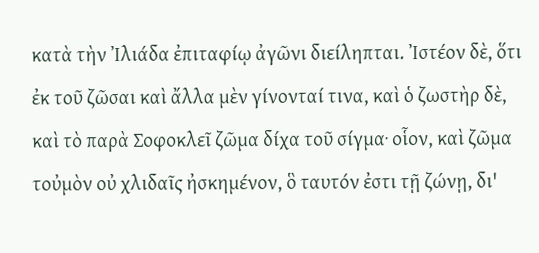κατὰ τὴν Ἰλιάδα ἐπιταφίῳ ἀγῶνι διείληπται. Ἰστέον δὲ, ὅτι ἐκ τοῦ ζῶσαι καὶ ἄλλα μὲν γίνονταί τινα, καὶ ὁ ζωστὴρ δὲ, καὶ τὸ παρὰ Σοφοκλεῖ ζῶμα δίχα τοῦ σίγμα· οἷον, καὶ ζῶμα τοὐμὸν οὐ χλιδαῖς ἠσκημένον, ὃ ταυτόν ἐστι τῇ ζώνῃ, δι'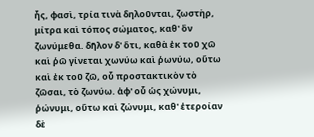ἧς, φασὶ, τρία τινὰ δηλοῦνται, ζωστὴρ, μίτρα καὶ τόπος σώματος, καθ' ὃν ζωνύμεθα. δῆλον δ' ὅτι, καθὰ ἐκ τοῦ χῶ καὶ ῥῶ γίνεται χωνύω καὶ ῥωνύω, οὕτω καὶ ἐκ τοῦ ζῶ, οὗ προστακτικὸν τὸ ζῶσαι, τὸ ζωνύω. ἀφ' οὗ ὡς χώνυμι, ῥώνυμι, οὕτω καὶ ζώνυμι, καθ' ἑτεροίαν δὲ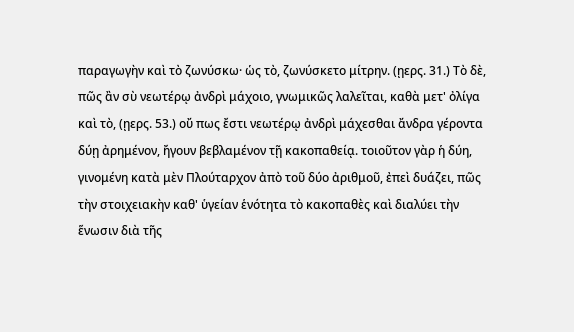παραγωγὴν καὶ τὸ ζωνύσκω· ὡς τὸ, ζωνύσκετο μίτρην. (ῃερς. 31.) Τὸ δὲ, πῶς ἂν σὺ νεωτέρῳ ἀνδρὶ μάχοιο, γνωμικῶς λαλεῖται, καθὰ μετ' ὀλίγα καὶ τὸ, (ῃερς. 53.) οὔ πως ἔστι νεωτέρῳ ἀνδρὶ μάχεσθαι ἄνδρα γέροντα δύῃ ἀρημένον, ἤγουν βεβλαμένον τῇ κακοπαθείᾳ. τοιοῦτον γὰρ ἡ δύη, γινομένη κατὰ μὲν Πλούταρχον ἀπὸ τοῦ δύο ἀριθμοῦ, ἐπεὶ δυάζει, πῶς τὴν στοιχειακὴν καθ' ὑγείαν ἑνότητα τὸ κακοπαθὲς καὶ διαλύει τὴν ἕνωσιν διὰ τῆς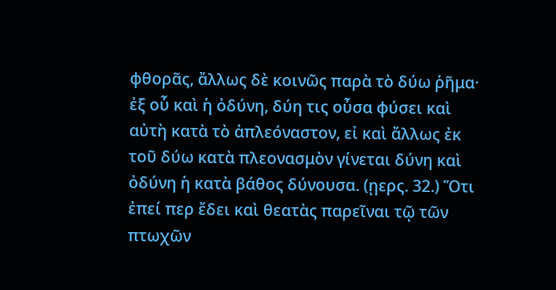φθορᾶς, ἄλλως δὲ κοινῶς παρὰ τὸ δύω ῥῆμα· ἐξ οὗ καὶ ἡ ὀδύνη, δύη τις οὖσα φύσει καὶ αὐτὴ κατὰ τὸ ἀπλεόναστον, εἰ καὶ ἄλλως ἐκ τοῦ δύω κατὰ πλεονασμὸν γίνεται δύνη καὶ ὀδύνη ἡ κατὰ βάθος δύνουσα. (ῃερς. 32.) Ὅτι ἐπεί περ ἔδει καὶ θεατὰς παρεῖναι τῷ τῶν πτωχῶν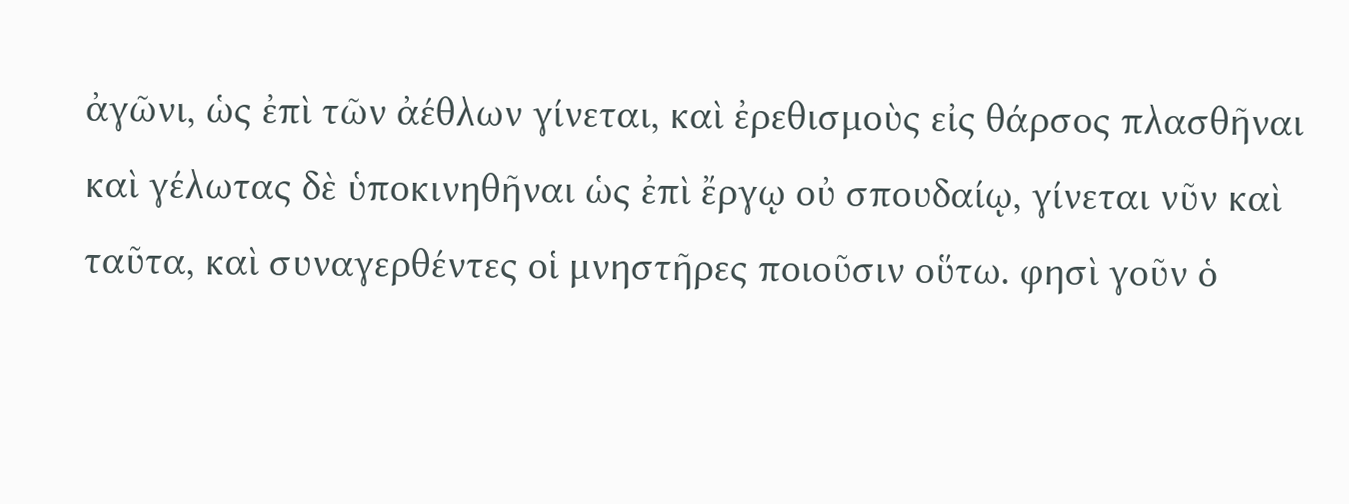ἀγῶνι, ὡς ἐπὶ τῶν ἀέθλων γίνεται, καὶ ἐρεθισμοὺς εἰς θάρσος πλασθῆναι καὶ γέλωτας δὲ ὑποκινηθῆναι ὡς ἐπὶ ἔργῳ οὐ σπουδαίῳ, γίνεται νῦν καὶ ταῦτα, καὶ συναγερθέντες οἱ μνηστῆρες ποιοῦσιν οὕτω. φησὶ γοῦν ὁ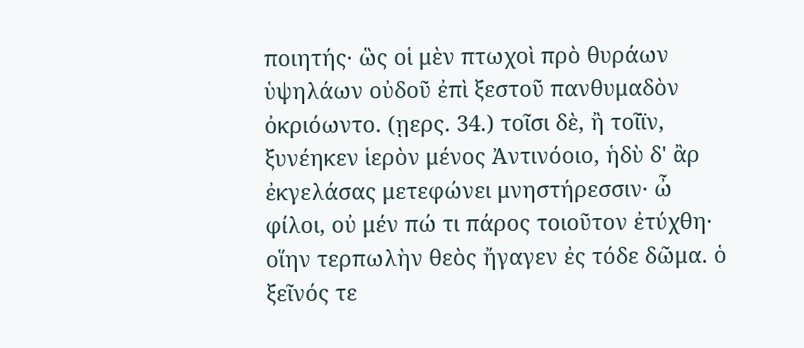ποιητής· ὣς οἱ μὲν πτωχοὶ πρὸ θυράων ὑψηλάων οὐδοῦ ἐπὶ ξεστοῦ πανθυμαδὸν ὀκριόωντο. (ῃερς. 34.) τοῖσι δὲ, ἢ τοῖϊν, ξυνέηκεν ἱερὸν μένος Ἀντινόοιο, ἡδὺ δ' ἂρ ἐκγελάσας μετεφώνει μνηστήρεσσιν· ὦ φίλοι, οὐ μέν πώ τι πάρος τοιοῦτον ἐτύχθη· οἵην τερπωλὴν θεὸς ἤγαγεν ἐς τόδε δῶμα. ὁ ξεῖνός τε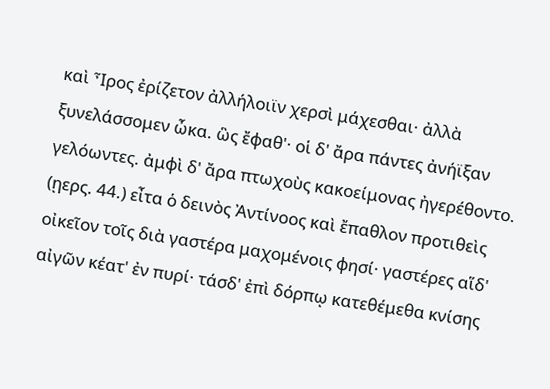καὶ Ἶρος ἐρίζετον ἀλλήλοιϊν χερσὶ μάχεσθαι· ἀλλὰ ξυνελάσσομεν ὦκα. ὣς ἔφαθ'· οἱ δ' ἄρα πάντες ἀνήϊξαν γελόωντες. ἀμφὶ δ' ἄρα πτωχοὺς κακοείμονας ἠγερέθοντο. (ῃερς. 44.) εἶτα ὁ δεινὸς Ἀντίνοος καὶ ἔπαθλον προτιθεὶς οἰκεῖον τοῖς διὰ γαστέρα μαχομένοις φησί· γαστέρες αἵδ' αἰγῶν κέατ' ἐν πυρί· τάσδ' ἐπὶ δόρπῳ κατεθέμεθα κνίσης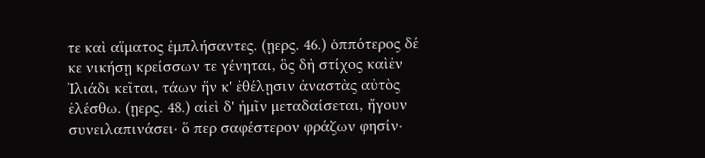τε καὶ αἵματος ἐμπλήσαντες. (ῃερς. 46.) ὁππότερος δέ κε νικήσῃ κρείσσων τε γένηται, ὃς δὴ στίχος καὶἐν Ἰλιάδι κεῖται, τάων ἥν κ' ἐθέλῃσιν ἀναστὰς αὐτὸς ἑλέσθω. (ῃερς. 48.) αἰεὶ δ' ἡμῖν μεταδαίσεται, ἤγουν συνειλαπινάσει· ὅ περ σαφέστερον φράζων φησίν·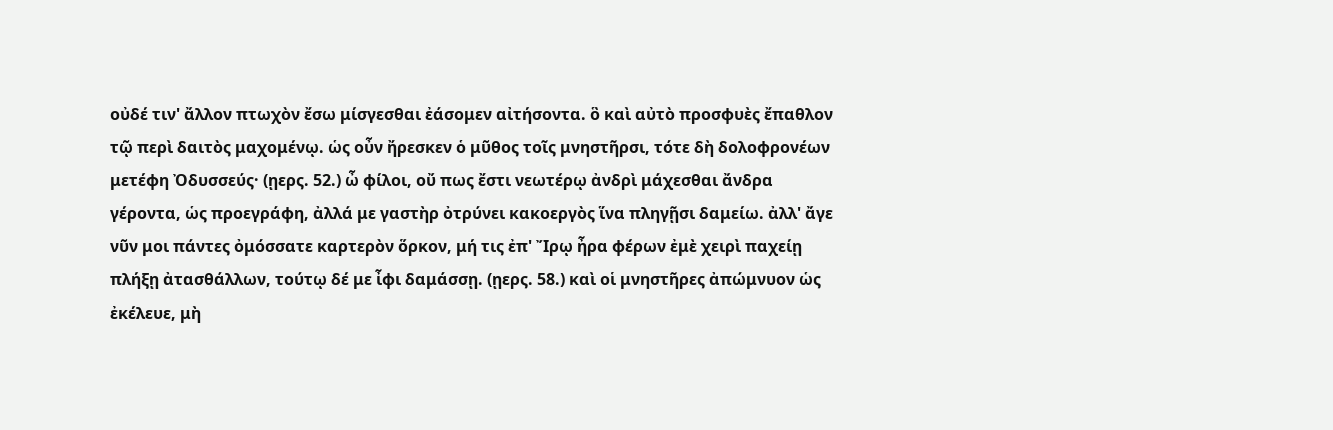οὐδέ τιν' ἄλλον πτωχὸν ἔσω μίσγεσθαι ἐάσομεν αἰτήσοντα. ὃ καὶ αὐτὸ προσφυὲς ἔπαθλον τῷ περὶ δαιτὸς μαχομένῳ. ὡς οὖν ἤρεσκεν ὁ μῦθος τοῖς μνηστῆρσι, τότε δὴ δολοφρονέων μετέφη Ὀδυσσεύς· (ῃερς. 52.) ὦ φίλοι, οὔ πως ἔστι νεωτέρῳ ἀνδρὶ μάχεσθαι ἄνδρα γέροντα, ὡς προεγράφη, ἀλλά με γαστὴρ ὀτρύνει κακοεργὸς ἵνα πληγῇσι δαμείω. ἀλλ' ἄγε νῦν μοι πάντες ὀμόσσατε καρτερὸν ὅρκον, μή τις ἐπ' Ἴρῳ ἦρα φέρων ἐμὲ χειρὶ παχείῃ πλήξῃ ἀτασθάλλων, τούτῳ δέ με ἶφι δαμάσσῃ. (ῃερς. 58.) καὶ οἱ μνηστῆρες ἀπώμνυον ὡς ἐκέλευε, μὴ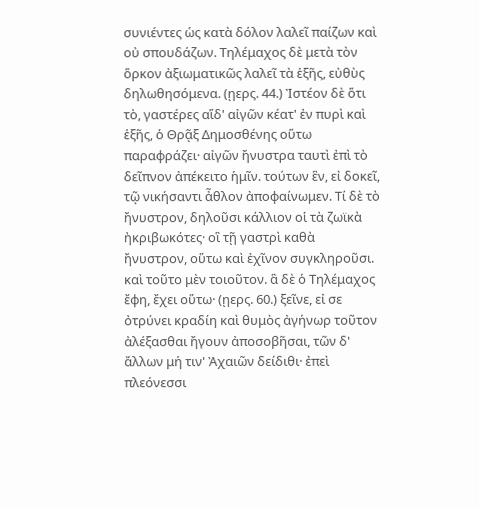συνιέντες ὡς κατὰ δόλον λαλεῖ παίζων καὶ οὐ σπουδάζων. Τηλέμαχος δὲ μετὰ τὸν ὅρκον ἀξιωματικῶς λαλεῖ τὰ ἑξῆς, εὐθὺς δηλωθησόμενα. (ῃερς. 44.) Ἰστέον δὲ ὅτι τὸ, γαστέρες αἵδ' αἰγῶν κέατ' ἐν πυρὶ καὶ ἑξῆς, ὁ Θρᾷξ Δημοσθένης οὕτω παραφράζει· αἰγῶν ἤνυστρα ταυτὶ ἐπὶ τὸ δεῖπνον ἀπέκειτο ἡμῖν. τούτων ἓν, εἰ δοκεῖ, τῷ νικήσαντι ἆθλον ἀποφαίνωμεν. Τί δὲ τὸ ἤνυστρον, δηλοῦσι κάλλιον οἱ τὰ ζωϊκὰ ἠκριβωκότες· οἳ τῇ γαστρὶ καθὰ ἤνυστρον, οὕτω καὶ ἐχῖνον συγκληροῦσι. καὶ τοῦτο μὲν τοιοῦτον. ἃ δὲ ὁ Τηλέμαχος ἔφη, ἔχει οὕτω· (ῃερς. 60.) ξεῖνε, εἰ σε ὀτρύνει κραδίη καὶ θυμὸς ἀγήνωρ τοῦτον ἀλέξασθαι ἤγουν ἀποσοβῆσαι, τῶν δ' ἄλλων μή τιν' Ἀχαιῶν δείδιθι· ἐπεὶ πλεόνεσσι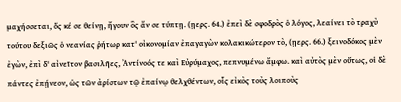μαχήσσεται, ὅς κέ σε θείνῃ, ἤγουν ὃς ἄν σε τύπτῃ. (ῃερς. 64.) ἐπεὶ δὲ σφοδρὸς ὁ λόγος, λεαίνει τὸ τραχὺ τούτου δεξιῶς ὁ νεανίας ῥήτωρ κατ' οἰκονομίαν ἐπαγαγὼν κολακικώτερον τὸ, (ῃερς. 66.) ξεινοδόκος μὲν ἐγὼν, ἐπὶ δ' αἰνεῖτον βασιλῆες, Ἀντίνοός τε καὶ Εὐρύμαχος, πεπνυμένω ἄμφω. καὶ αὐτὸς μὲν οὕτως, οἱ δὲ πάντες ἐπῄνεον, ὡς τῶν ἀρίστων τῷ ἐπαίνῳ θελχθέντων, οἷς εἰκὸς τοὺς λοιποὺς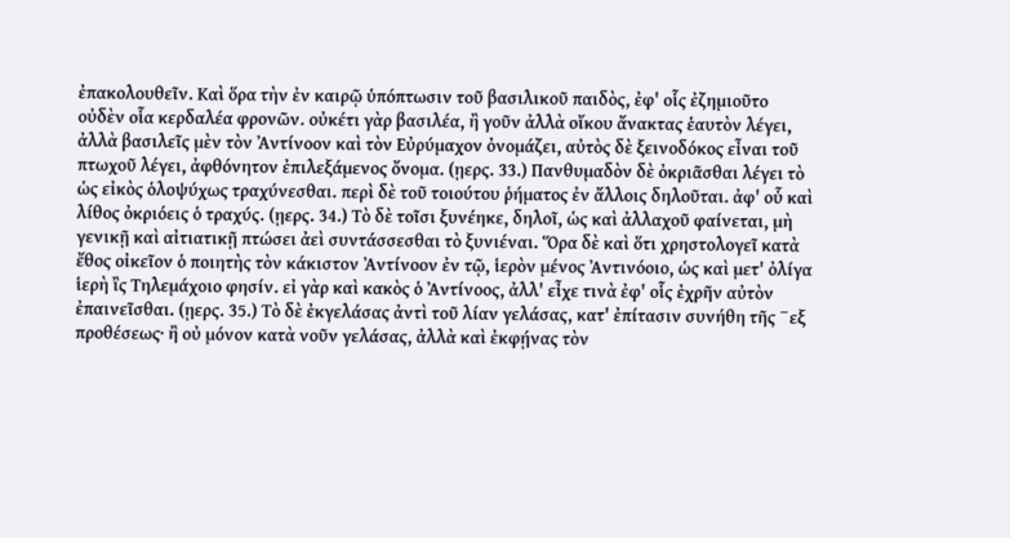ἐπακολουθεῖν. Καὶ ὅρα τὴν ἐν καιρῷ ὑπόπτωσιν τοῦ βασιλικοῦ παιδὸς, ἐφ' οἷς ἐζημιοῦτο οὐδὲν οἷα κερδαλέα φρονῶν. οὐκέτι γὰρ βασιλέα, ἢ γοῦν ἀλλὰ οἴκου ἄνακτας ἑαυτὸν λέγει, ἀλλὰ βασιλεῖς μὲν τὸν Ἀντίνοον καὶ τὸν Εὐρύμαχον ὀνομάζει, αὐτὸς δὲ ξεινοδόκος εἶναι τοῦ πτωχοῦ λέγει, ἀφθόνητον ἐπιλεξάμενος ὄνομα. (ῃερς. 33.) Πανθυμαδὸν δὲ ὀκριᾶσθαι λέγει τὸ ὡς εἰκὸς ὁλοψύχως τραχύνεσθαι. περὶ δὲ τοῦ τοιούτου ῥήματος ἐν ἄλλοις δηλοῦται. ἀφ' οὗ καὶ λίθος ὀκριόεις ὁ τραχύς. (ῃερς. 34.) Τὸ δὲ τοῖσι ξυνέηκε, δηλοῖ, ὡς καὶ ἀλλαχοῦ φαίνεται, μὴ γενικῇ καὶ αἰτιατικῇ πτώσει ἀεὶ συντάσσεσθαι τὸ ξυνιέναι. Ὅρα δὲ καὶ ὅτι χρηστολογεῖ κατὰ ἔθος οἰκεῖον ὁ ποιητὴς τὸν κάκιστον Ἀντίνοον ἐν τῷ, ἱερὸν μένος Ἀντινόοιο, ὡς καὶ μετ' ὀλίγα ἱερὴ ἲς Τηλεμάχοιο φησίν. εἰ γὰρ καὶ κακὸς ὁ Ἀντίνοος, ἀλλ' εἶχε τινὰ ἐφ' οἷς ἐχρῆν αὐτὸν ἐπαινεῖσθαι. (ῃερς. 35.) Τὸ δὲ ἐκγελάσας ἀντὶ τοῦ λίαν γελάσας, κατ' ἐπίτασιν συνήθη τῆς ˉεξ προθέσεως· ἢ οὐ μόνον κατὰ νοῦν γελάσας, ἀλλὰ καὶ ἐκφῄνας τὸν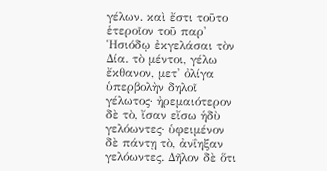γέλων. καὶ ἔστι τοῦτο ἑτεροῖον τοῦ παρ' Ἡσιόδῳ ἐκγελάσαι τὸν Δία. τὸ μέντοι, γέλω ἔκθανον, μετ' ὀλίγα ὑπερβολὴν δηλοῖ γέλωτος· ἠρεμαιότερον δὲ τὸ, ἴσαν εἴσω ἡδὺ γελόωντες· ὑφειμένον δὲ πάντῃ τὸ, ἀνΐηξαν γελόωντες. Δῆλον δὲ ὅτι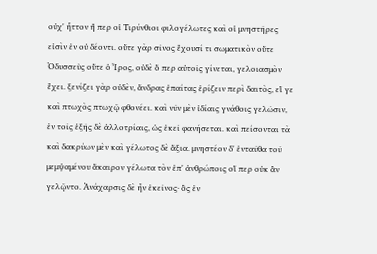οὐχ' ἧττον ἤ περ οἱ Τιρύνθιοι φιλογέλωτες καὶ οἱ μνηστῆρες εἰσὶν ἐν οὐ δέοντι. οὔτε γὰρ σῖνος ἔχουσί τι σωματικὸν οὔτε Ὀδυσσεὺς οὔτε ὁ Ἶρος, οὐδὲ ὅ περ αὐτοῖς γίνεται, γελοιασμὸν ἔχει. ξενίζει γὰρ οὐδὲν, ἄνδρας ἐπαίτας ἐρίζειν περὶ δαιτὸς, εἴ γε καὶ πτωχὸς πτωχῷ φθονέει. καὶ νῦν μὲν ἰδίαις γνάθοις γελῶσιν, ἐν τοῖς ἑξῆς δὲ ἀλλοτρίαις, ὡς ἐκεῖ φανήσεται. καὶ πείσονται τὰ καὶ δακρύων μὲν καὶ γέλωτος δὲ ἄξια. μνηστέον δ' ἐνταῦθα τοῦ μεμψαμένου ἄκαιρον γέλωτα τὸν ἐπ' ἀνθρώποις οἵ περ οὐκ ἂν γελῷντο. Ἀνάχαρσις δὲ ἦν ἐκεῖνος· ὃς ἐν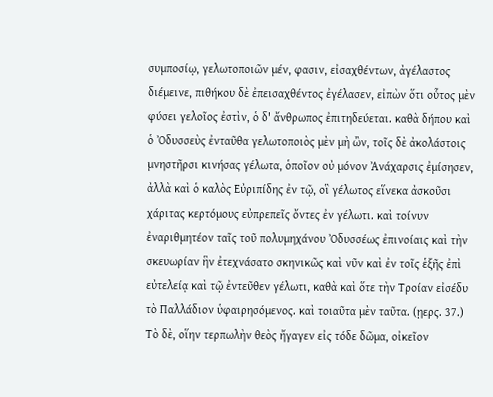συμποσίῳ, γελωτοποιῶν μέν, φασιν, εἰσαχθέντων, ἀγέλαστος διέμεινε, πιθήκου δὲ ἐπεισαχθέντος ἐγέλασεν, εἰπὼν ὅτι οὗτος μὲν φύσει γελοῖος ἐστὶν, ὁ δ' ἄνθρωπος ἐπιτηδεύεται. καθὰ δήπου καὶ ὁ Ὀδυσσεὺς ἐνταῦθα γελωτοποιὸς μὲν μὴ ὢν, τοῖς δὲ ἀκολάστοις μνηστῆρσι κινήσας γέλωτα, ὁποῖον οὐ μόνον Ἀνάχαρσις ἐμίσησεν, ἀλλὰ καὶ ὁ καλὸς Εὐριπίδης ἐν τῷ, οἳ γέλωτος εἵνεκα ἀσκοῦσι χάριτας κερτόμους εὐπρεπεῖς ὄντες ἐν γέλωτι. καὶ τοίνυν ἐναριθμητέον ταῖς τοῦ πολυμηχάνου Ὀδυσσέως ἐπινοίαις καὶ τὴν σκευωρίαν ἣν ἐτεχνάσατο σκηνικῶς καὶ νῦν καὶ ἐν τοῖς ἑξῆς ἐπὶ εὐτελείᾳ καὶ τῷ ἐντεῦθεν γέλωτι, καθὰ καὶ ὅτε τὴν Τροίαν εἰσέδυ τὸ Παλλάδιον ὑφαιρησόμενος. καὶ τοιαῦτα μὲν ταῦτα. (ῃερς. 37.) Τὸ δὲ, οἵην τερπωλὴν θεὸς ἤγαγεν εἰς τόδε δῶμα, οἰκεῖον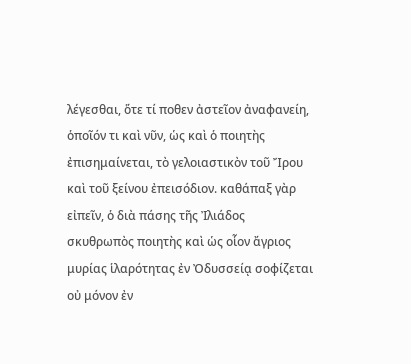λέγεσθαι, ὅτε τί ποθεν ἀστεῖον ἀναφανείη, ὁποῖόν τι καὶ νῦν, ὡς καὶ ὁ ποιητὴς ἐπισημαίνεται, τὸ γελοιαστικὸν τοῦ Ἴρου καὶ τοῦ ξείνου ἐπεισόδιον. καθάπαξ γὰρ εἰπεῖν, ὁ διὰ πάσης τῆς Ἰλιάδος σκυθρωπὸς ποιητὴς καὶ ὡς οἷον ἄγριος μυρίας ἱλαρότητας ἐν Ὀδυσσείᾳ σοφίζεται οὐ μόνον ἐν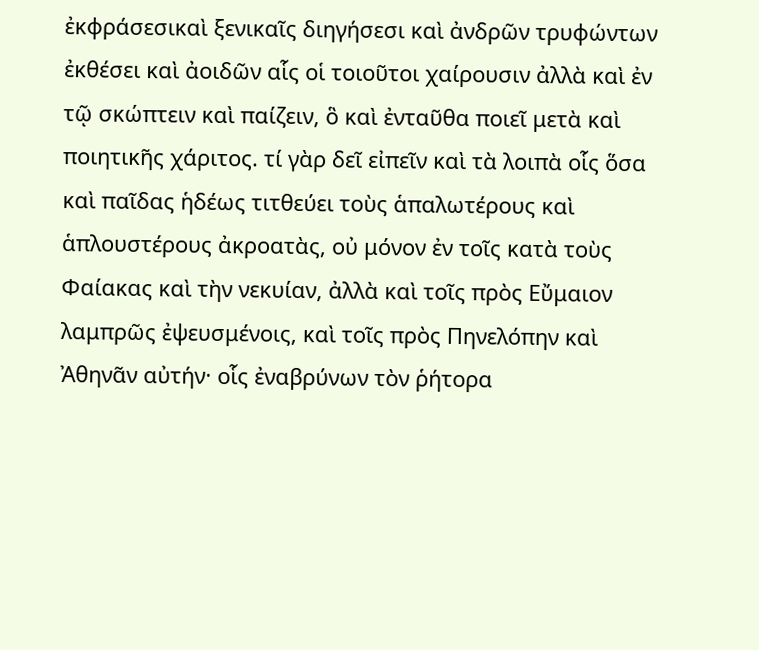ἐκφράσεσικαὶ ξενικαῖς διηγήσεσι καὶ ἀνδρῶν τρυφώντων ἐκθέσει καὶ ἀοιδῶν αἷς οἱ τοιοῦτοι χαίρουσιν ἀλλὰ καὶ ἐν τῷ σκώπτειν καὶ παίζειν, ὃ καὶ ἐνταῦθα ποιεῖ μετὰ καὶ ποιητικῆς χάριτος. τί γὰρ δεῖ εἰπεῖν καὶ τὰ λοιπὰ οἷς ὅσα καὶ παῖδας ἡδέως τιτθεύει τοὺς ἁπαλωτέρους καὶ ἁπλουστέρους ἀκροατὰς, οὐ μόνον ἐν τοῖς κατὰ τοὺς Φαίακας καὶ τὴν νεκυίαν, ἀλλὰ καὶ τοῖς πρὸς Εὔμαιον λαμπρῶς ἐψευσμένοις, καὶ τοῖς πρὸς Πηνελόπην καὶ Ἀθηνᾶν αὐτήν· οἷς ἐναβρύνων τὸν ῥήτορα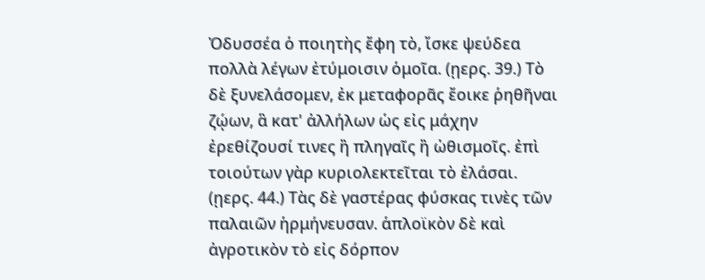Ὀδυσσέα ὁ ποιητὴς ἔφη τὸ, ἴσκε ψεύδεα πολλὰ λέγων ἐτύμοισιν ὁμοῖα. (ῃερς. 39.) Τὸ δὲ ξυνελάσομεν, ἐκ μεταφορᾶς ἔοικε ῥηθῆναι ζῴων, ἃ κατ' ἀλλήλων ὡς εἰς μάχην ἐρεθίζουσί τινες ἢ πληγαῖς ἢ ὠθισμοῖς. ἐπὶ τοιούτων γὰρ κυριολεκτεῖται τὸ ἐλάσαι. (ῃερς. 44.) Τὰς δὲ γαστέρας φύσκας τινὲς τῶν παλαιῶν ἡρμήνευσαν. ἁπλοϊκὸν δὲ καὶ ἀγροτικὸν τὸ εἰς δόρπον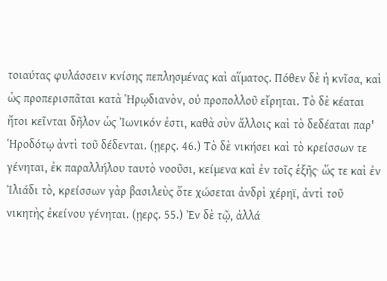τοιαύτας φυλάσσειν κνίσης πεπλησμένας καὶ αἵματος. Πόθεν δὲ ἡ κνῖσα, καὶ ὡς προπερισπᾶται κατὰ Ἡρῳδιανὸν, οὐ προπολλοῦ εἴρηται. Τὸ δὲ κέαται ἤτοι κεῖνται δῆλον ὡς Ἰωνικόν ἐστι, καθὰ σὺν ἄλλοις καὶ τὸ δεδέαται παρ' Ἡροδότῳ ἀντὶ τοῦ δέδενται. (ῃερς. 46.) Τὸ δὲ νικήσει καὶ τὸ κρείσσων τε γένηται, ἐκ παραλλήλου ταυτὸ νοοῦσι, κείμενα καὶ ἐν τοῖς ἑξῆς· ὥς τε καὶ ἐν Ἰλιάδι τὸ, κρείσσων γὰρ βασιλεὺς ὅτε χώσεται ἀνδρὶ χέρηϊ, ἀντὶ τοῦ νικητὴς ἐκείνου γένηται. (ῃερς. 55.) Ἐν δὲ τῷ, ἀλλά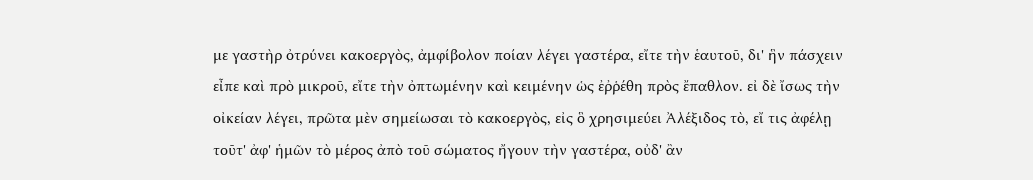με γαστὴρ ὀτρύνει κακοεργὸς, ἀμφίβολον ποίαν λέγει γαστέρα, εἴτε τὴν ἑαυτοῦ, δι' ἣν πάσχειν εἶπε καὶ πρὸ μικροῦ, εἴτε τὴν ὀπτωμένην καὶ κειμένην ὡς ἐῤῥέθη πρὸς ἔπαθλον. εἰ δὲ ἴσως τὴν οἰκείαν λέγει, πρῶτα μὲν σημείωσαι τὸ κακοεργὸς, εἰς ὃ χρησιμεύει Ἀλέξιδος τὸ, εἴ τις ἀφέλῃ τοῦτ' ἀφ' ἡμῶν τὸ μέρος ἀπὸ τοῦ σώματος ἤγουν τὴν γαστέρα, οὐδ' ἂν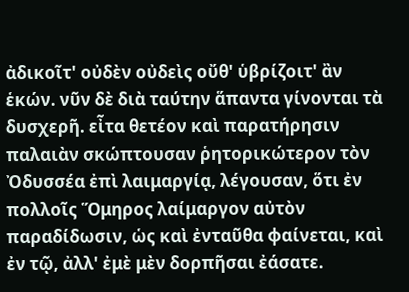ἀδικοῖτ' οὐδὲν οὐδεὶς οὔθ' ὑβρίζοιτ' ἂν ἑκών. νῦν δὲ διὰ ταύτην ἅπαντα γίνονται τὰ δυσχερῆ. εἶτα θετέον καὶ παρατήρησιν παλαιὰν σκώπτουσαν ῥητορικώτερον τὸν Ὀδυσσέα ἐπὶ λαιμαργίᾳ, λέγουσαν, ὅτι ἐν πολλοῖς Ὅμηρος λαίμαργον αὐτὸν παραδίδωσιν, ὡς καὶ ἐνταῦθα φαίνεται, καὶ ἐν τῷ, ἀλλ' ἐμὲ μὲν δορπῆσαι ἐάσατε.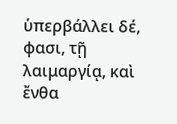ὑπερβάλλει δέ, φασι, τῇ λαιμαργίᾳ, καὶ ἔνθα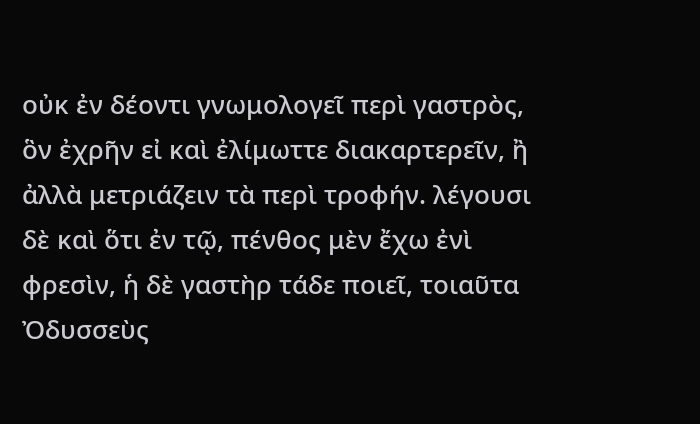οὐκ ἐν δέοντι γνωμολογεῖ περὶ γαστρὸς, ὃν ἐχρῆν εἰ καὶ ἐλίμωττε διακαρτερεῖν, ἢ ἀλλὰ μετριάζειν τὰ περὶ τροφήν. λέγουσι δὲ καὶ ὅτι ἐν τῷ, πένθος μὲν ἔχω ἐνὶ φρεσὶν, ἡ δὲ γαστὴρ τάδε ποιεῖ, τοιαῦτα Ὀδυσσεὺς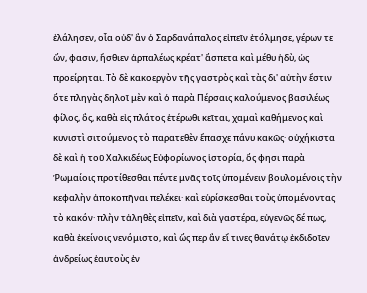ἐλάλησεν, οἷα οὐδ' ἂν ὁ Σαρδανάπαλος εἰπεῖν ἐτόλμησε, γέρων τε ὤν, φασιν, ἤσθιεν ἁρπαλέως κρέατ' ἄσπετα καὶ μέθυ ἡδὺ, ὡς προείρηται. Τὸ δὲ κακοεργὸν τῆς γαστρὸς καὶ τὰς δι' αὐτὴν ἔστιν ὅτε πληγὰς δηλοῖ μὲν καὶ ὁ παρὰ Πέρσαις καλούμενος βασιλέως φίλος, ὃς, καθὰ εἰς πλάτος ἑτέρωθι κεῖται, χαμαὶ καθήμενος καὶ κυνιστὶ σιτούμενος τὸ παρατεθὲν ἔπασχε πάνυ κακῶς· οὐχήκιστα δὲ καὶ ἡ τοῦ Χαλκιδέως Εὐφορίωνος ἱστορία, ὅς φησι παρὰ Ῥωμαίοις προτίθεσθαι πέντε μνᾶς τοῖς ὑπομένειν βουλομένοις τὴν κεφαλὴν ἀποκοπῆναι πελέκει· καὶ εὑρίσκεσθαι τοὺς ὑπομένοντας τὸ κακόν· πλὴν τἀληθὲς εἰπεῖν, καὶ διὰ γαστέρα, εὐγενῶς δέ πως, καθὰ ἐκείνοις νενόμιστο, καὶ ὥς περ ἂν εἴ τινες θανάτῳ ἐκδιδοῖεν ἀνδρείως ἑαυτοὺς ἐν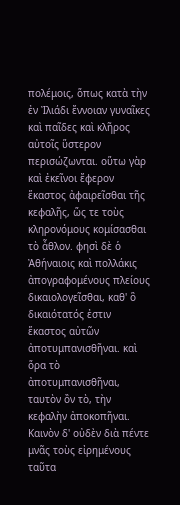πολέμοις, ὅπως κατὰ τὴν ἐν Ἰλιάδι ἔννοιαν γυναῖκες καὶ παῖδες καὶ κλῆρος αὐτοῖς ὕστερον περισώζωνται. οὕτω γὰρ καὶ ἐκεῖνοι ἔφερον ἕκαστος ἀφαιρεῖσθαι τῆς κεφαλῆς, ὥς τε τοὺς κληρονόμους κομίσασθαι τὸ ἆθλον. φησὶ δὲ ὁ Ἀθήναιοις καὶ πολλάκις ἀπογραφομένους πλείους δικαιολογεῖσθαι, καθ' ὃ δικαιότατός ἐστιν ἕκαστος αὐτῶν ἀποτυμπανισθῆναι. καὶ ὅρα τὸ ἀποτυμπανισθῆναι, ταυτὸν ὂν τὸ, τὴν κεφαλὴν ἀποκοπῆναι. Καινὸν δ' οὐδὲν διὰ πέντε μνᾶς τοὺς εἰρημένους ταῦτα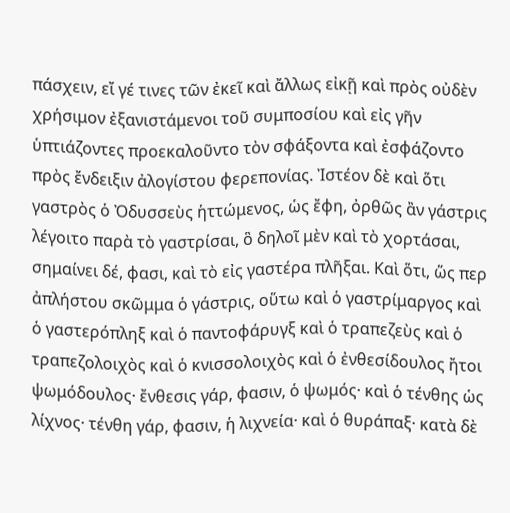πάσχειν, εἴ γέ τινες τῶν ἐκεῖ καὶ ἄλλως εἰκῇ καὶ πρὸς οὐδὲν χρήσιμον ἐξανιστάμενοι τοῦ συμποσίου καὶ εἰς γῆν ὑπτιάζοντες προεκαλοῦντο τὸν σφάξοντα καὶ ἐσφάζοντο πρὸς ἔνδειξιν ἀλογίστου φερεπονίας. Ἰστέον δὲ καὶ ὅτι γαστρὸς ὁ Ὀδυσσεὺς ἡττώμενος, ὡς ἔφη, ὀρθῶς ἂν γάστρις λέγοιτο παρὰ τὸ γαστρίσαι, ὃ δηλοῖ μὲν καὶ τὸ χορτάσαι, σημαίνει δέ, φασι, καὶ τὸ εἰς γαστέρα πλῆξαι. Καὶ ὅτι, ὥς περ ἀπλήστου σκῶμμα ὁ γάστρις, οὕτω καὶ ὁ γαστρίμαργος καὶ ὁ γαστερόπληξ καὶ ὁ παντοφάρυγξ καὶ ὁ τραπεζεὺς καὶ ὁ τραπεζολοιχὸς καὶ ὁ κνισσολοιχὸς καὶ ὁ ἐνθεσίδουλος ἤτοι ψωμόδουλος· ἔνθεσις γάρ, φασιν, ὁ ψωμός· καὶ ὁ τένθης ὡς λίχνος· τένθη γάρ, φασιν, ἡ λιχνεία· καὶ ὁ θυράπαξ· κατὰ δὲ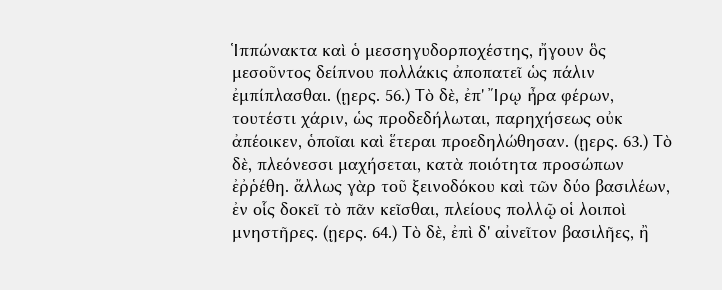Ἱππώνακτα καὶ ὁ μεσσηγυδορποχέστης, ἤγουν ὃς μεσοῦντος δείπνου πολλάκις ἀποπατεῖ ὡς πάλιν ἐμπίπλασθαι. (ῃερς. 56.) Τὸ δὲ, ἐπ' Ἴρῳ ἦρα φέρων, τουτέστι χάριν, ὡς προδεδήλωται, παρηχήσεως οὐκ ἀπέοικεν, ὁποῖαι καὶ ἕτεραι προεδηλώθησαν. (ῃερς. 63.) Τὸ δὲ, πλεόνεσσι μαχήσεται, κατὰ ποιότητα προσώπων ἐῤῥέθη. ἄλλως γὰρ τοῦ ξεινοδόκου καὶ τῶν δύο βασιλέων, ἐν οἷς δοκεῖ τὸ πᾶν κεῖσθαι, πλείους πολλῷ οἱ λοιποὶ μνηστῆρες. (ῃερς. 64.) Τὸ δὲ, ἐπὶ δ' αἰνεῖτον βασιλῆες, ἢ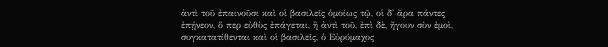ἀντὶ τοῦ ἐπαινοῦσι καὶ οἱ βασιλεῖς ὁμοίως τῷ, οἱ δ' ἄρα πάντες ἐπῄνεον, ὅ περ εὐθὺς ἐπάγεται, ἢ ἀντὶ τοῦ, ἐπὶ δὲ, ἤγουν σὺν ἐμοὶ, συγκατατίθενται καὶ οἱ βασιλεῖς, ὁ Εὐρύμαχος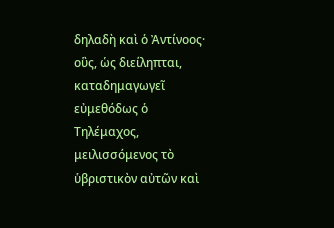δηλαδὴ καὶ ὁ Ἀντίνοος· οὓς, ὡς διείληπται, καταδημαγωγεῖ εὐμεθόδως ὁ Τηλέμαχος, μειλισσόμενος τὸ ὑβριστικὸν αὐτῶν καὶ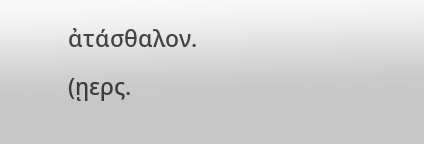ἀτάσθαλον. (ῃερς.